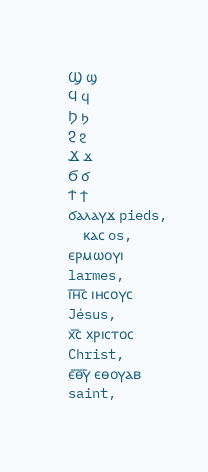Ϣ ϣ
Ϥ ϥ
Ϧ ϧ
Ϩ ϩ
Ϫ ϫ
Ϭ ϭ
Ϯ ϯ
ϭⲁⲗⲁⲩϫ pieds,
    ⲕⲁⲥ os,
ⲉⲣⲙⲱⲟⲩⲓ larmes,
ⲓ︤ⲏ︦ⲥ︥ ⲓⲏⲥⲟⲩⲥ Jésus,
ⲭ︤ⲥ︥ ⲭⲣⲓⲥⲧⲟⲥ Christ,
ⲉ︤ⲑ︦ⲩ︥ ⲉⲑⲟⲩⲁⲃ saint,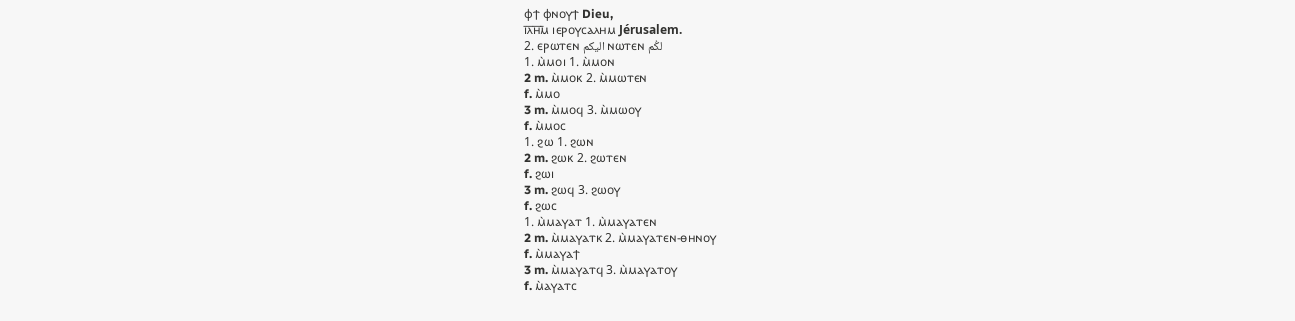ⲫϯ ⲫⲛⲟⲩϯ Dieu,
ⲓ︤ⲗ︦ⲏ︦ⲙ︥ ⲓⲉⲣⲟⲩⲥⲁⲗⲏⲙ Jérusalem.
2. ⲉⲣⲱⲧⲉⲛ اليكم ⲛⲱⲧⲉⲛ لكُم
1. ⲙ̀ⲙⲟⲓ 1. ⲙ̀ⲙⲟⲛ
2 m. ⲙ̀ⲙⲟⲕ 2. ⲙ̀ⲙⲱⲧⲉⲛ
f. ⲙ̀ⲙⲟ
3 m. ⲙ̀ⲙⲟϥ 3. ⲙ̀ⲙⲱⲟⲩ
f. ⲙ̀ⲙⲟⲥ
1. ϩⲱ 1. ϩⲱⲛ
2 m. ϩⲱⲕ 2. ϩⲱⲧⲉⲛ
f. ϩⲱⲓ
3 m. ϩⲱϥ 3. ϩⲱⲟⲩ
f. ϩⲱⲥ
1. ⲙ̀ⲙⲁⲩⲁⲧ 1. ⲙ̀ⲙⲁⲩⲁⲧⲉⲛ
2 m. ⲙ̀ⲙⲁⲩⲁⲧⲕ 2. ⲙ̀ⲙⲁⲩⲁⲧⲉⲛ-ⲑⲏⲛⲟⲩ
f. ⲙ̀ⲙⲁⲩⲁϯ
3 m. ⲙ̀ⲙⲁⲩⲁⲧϥ 3. ⲙ̀ⲙⲁⲩⲁⲧⲟⲩ
f. ⲙ̀ⲁⲩⲁⲧⲥ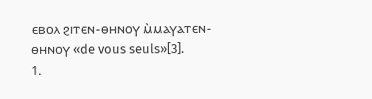ⲉⲃⲟⲗ ϩⲓⲧⲉⲛ-ⲑⲏⲛⲟⲩ ⲙ̀ⲙⲁⲩⲁⲧⲉⲛ-ⲑⲏⲛⲟⲩ «de vous seuls»[3].
1.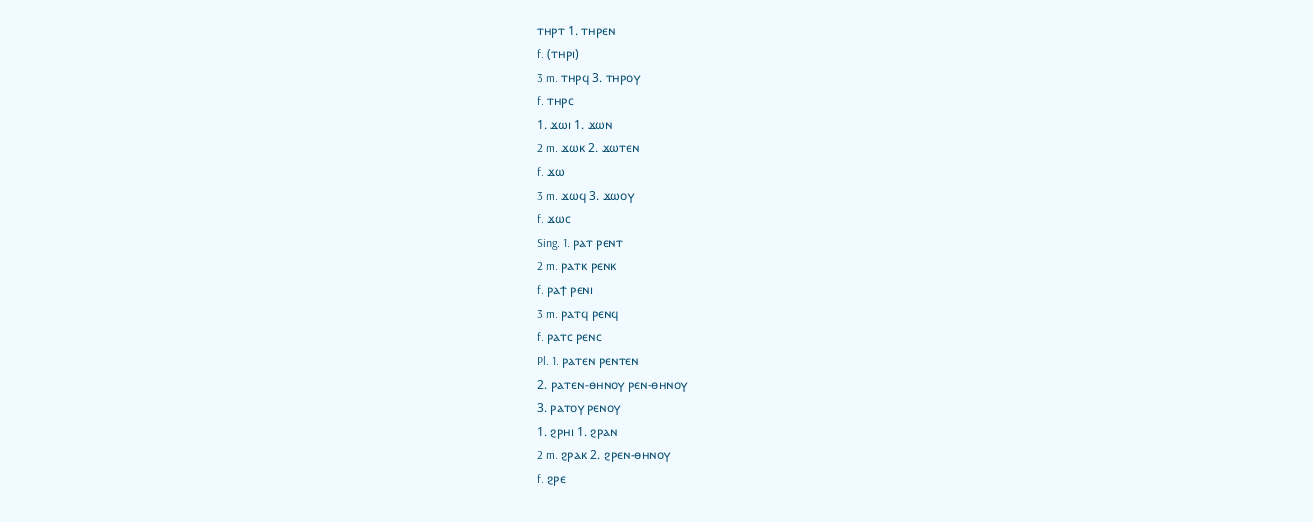ⲧⲏⲣⲧ 1. ⲧⲏⲣⲉⲛ
f. (ⲧⲏⲣⲓ)
3 m. ⲧⲏⲣϥ 3. ⲧⲏⲣⲟⲩ
f. ⲧⲏⲣⲥ
1. ϫⲱⲓ 1. ϫⲱⲛ
2 m. ϫⲱⲕ 2. ϫⲱⲧⲉⲛ
f. ϫⲱ
3 m. ϫⲱϥ 3. ϫⲱⲟⲩ
f. ϫⲱⲥ
Sing. 1. ⲣⲁⲧ ⲣⲉⲛⲧ
2 m. ⲣⲁⲧⲕ ⲣⲉⲛⲕ
f. ⲣⲁϯ ⲣⲉⲛⲓ
3 m. ⲣⲁⲧϥ ⲣⲉⲛϥ
f. ⲣⲁⲧⲥ ⲣⲉⲛⲥ
Pl. 1. ⲣⲁⲧⲉⲛ ⲣⲉⲛⲧⲉⲛ
2. ⲣⲁⲧⲉⲛ-ⲑⲏⲛⲟⲩ ⲣⲉⲛ-ⲑⲏⲛⲟⲩ
3. ⲣⲁⲧⲟⲩ ⲣⲉⲛⲟⲩ
1. ϩⲣⲏⲓ 1. ϩⲣⲁⲛ
2 m. ϩⲣⲁⲕ 2. ϩⲣⲉⲛ-ⲑⲏⲛⲟⲩ
f. ϩⲣⲉ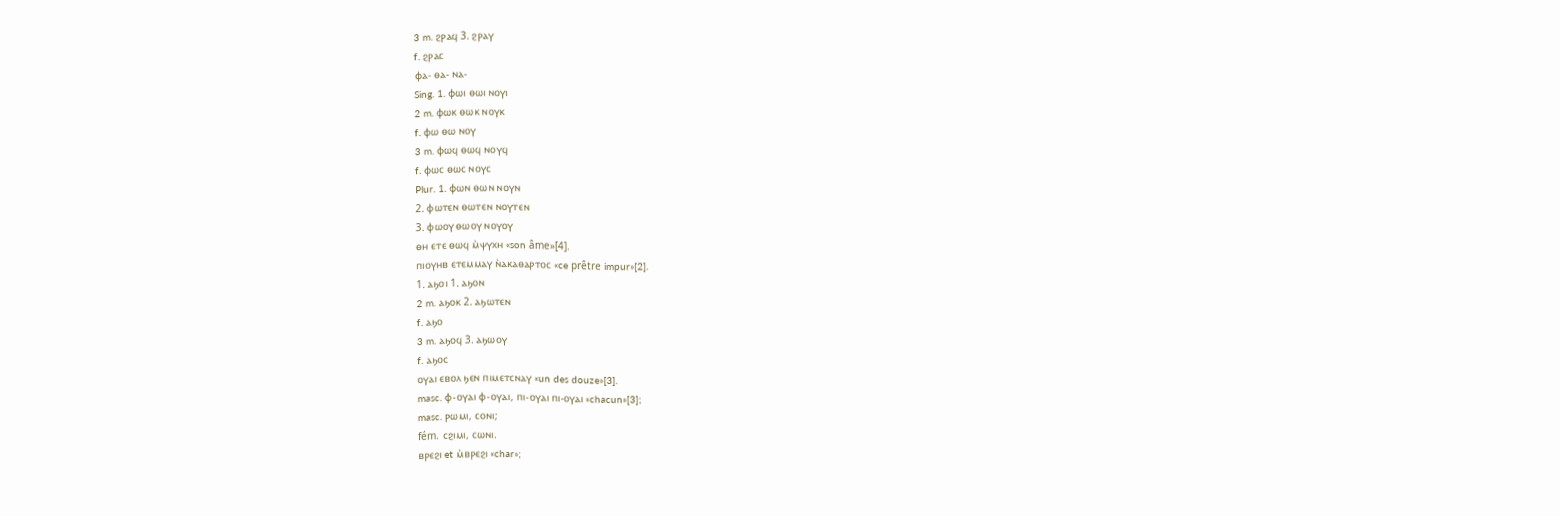3 m. ϩⲣⲁϥ 3. ϩⲣⲁⲩ
f. ϩⲣⲁⲥ
ⲫⲁ- ⲑⲁ- ⲛⲁ-
Sing. 1. ⲫⲱⲓ ⲑⲱⲓ ⲛⲟⲩⲓ
2 m. ⲫⲱⲕ ⲑⲱⲕ ⲛⲟⲩⲕ
f. ⲫⲱ ⲑⲱ ⲛⲟⲩ
3 m. ⲫⲱϥ ⲑⲱϥ ⲛⲟⲩϥ
f. ⲫⲱⲥ ⲑⲱⲥ ⲛⲟⲩⲥ
Plur. 1. ⲫⲱⲛ ⲑⲱⲛ ⲛⲟⲩⲛ
2. ⲫⲱⲧⲉⲛ ⲑⲱⲧⲉⲛ ⲛⲟⲩⲧⲉⲛ
3. ⲫⲱⲟⲩ ⲑⲱⲟⲩ ⲛⲟⲩⲟⲩ
ⲑⲏ ⲉⲧⲉ ⲑⲱϥ ⲙ̀ⲯⲩⲭⲏ «son âme»[4].
ⲡⲓⲟⲩⲏⲃ ⲉⲧⲉⲙⲙⲁⲩ ⲛ̀ⲁⲕⲁⲑⲁⲣⲧⲟⲥ «ce prêtre impur»[2].
1. ⲁϧⲟⲓ 1. ⲁϧⲟⲛ
2 m. ⲁϧⲟⲕ 2. ⲁϧⲱⲧⲉⲛ
f. ⲁϧⲟ
3 m. ⲁϧⲟϥ 3. ⲁϧⲱⲟⲩ
f. ⲁϧⲟⲥ
ⲟⲩⲁⲓ ⲉⲃⲟⲗ ϧⲉⲛ ⲡⲓⲙⲉⲧⲥⲛⲁⲩ «un des douze»[3].
masc. ⲫ-ⲟⲩⲁⲓ ⲫ-ⲟⲩⲁⲓ, ⲡⲓ-ⲟⲩⲁⲓ ⲡⲓ-ⲟⲩⲁⲓ «chacun»[3];
masc. ⲣⲱⲙⲓ, ⲥⲟⲛⲓ;
fém. ⲥϩⲓⲙⲓ, ⲥⲱⲛⲓ.
ⲃⲣⲉϩⲓ et ⲙ̀ⲃⲣⲉϩⲓ «char»;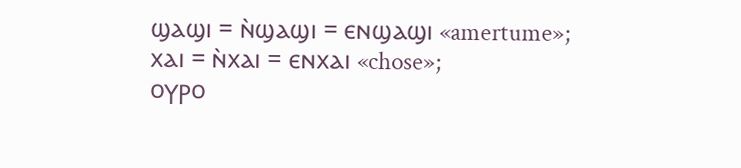ϣⲁϣⲓ = ⲛ̀ϣⲁϣⲓ = ⲉⲛϣⲁϣⲓ «amertume»;
ⲭⲁⲓ = ⲛ̀ⲭⲁⲓ = ⲉⲛⲭⲁⲓ «chose»;
ⲟⲩⲣⲟ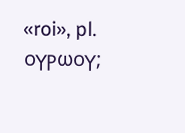«roi», pl. ⲟⲩⲣⲱⲟⲩ;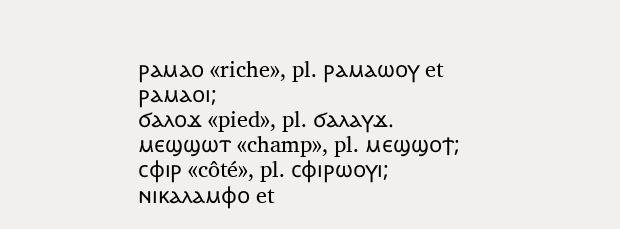ⲣⲁⲙⲁⲟ «riche», pl. ⲣⲁⲙⲁⲱⲟⲩ et ⲣⲁⲙⲁⲟⲓ;
ϭⲁⲗⲟϫ «pied», pl. ϭⲁⲗⲁⲩϫ.
ⲙⲉϣϣⲱⲧ «champ», pl. ⲙⲉϣϣⲟϯ;
ⲥⲫⲓⲣ «côté», pl. ⲥⲫⲓⲣⲱⲟⲩⲓ;
ⲛⲓⲕⲁⲗⲁⲙⲫⲟ et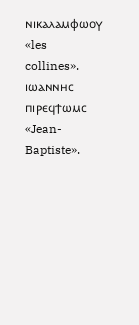ⲛⲓⲕⲁⲗⲁⲙⲫⲱⲟⲩ «les collines».
ⲓⲱⲁⲛⲛⲏⲥ ⲡⲓⲣⲉϥϯⲱⲙⲥ «Jean-Baptiste».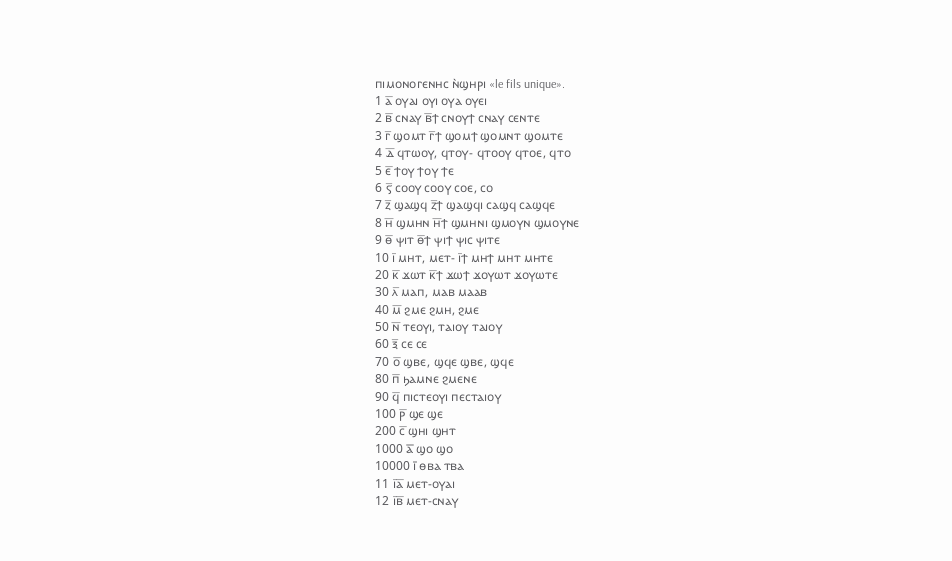ⲡⲓⲙⲟⲛⲟⲅⲉⲛⲏⲥ ⲛ̀ϣⲏⲣⲓ «le fils unique».
1 ⲁ̅ ⲟⲩⲁⲓ ⲟⲩⲓ ⲟⲩⲁ ⲟⲩⲉⲓ
2 ⲃ̅ ⲥⲛⲁⲩ ⲃ̅ϯ ⲥⲛⲟⲩϯ ⲥⲛⲁⲩ ⲥⲉⲛⲧⲉ
3 ⲅ̅ ϣⲟⲙⲧ ⲅ̅ϯ ϣⲟⲙϯ ϣⲟⲙⲛⲧ ϣⲟⲙⲧⲉ
4 ⲇ̅ ϥⲧⲱⲟⲩ, ϥⲧⲟⲩ- ϥⲧⲟⲟⲩ ϥⲧⲟⲉ, ϥⲧⲟ
5 ⲉ̅ ϯⲟⲩ ϯⲟⲩ ϯⲉ
6 ⲋ̅ ⲥⲟⲟⲩ ⲥⲟⲟⲩ ⲥⲟⲉ, ⲥⲟ
7 ⲍ̅ ϣⲁϣϥ ⲍ̅ϯ ϣⲁϣϥⲓ ⲥⲁϣϥ ⲥⲁϣϥⲉ
8 ⲏ̅ ϣⲙⲏⲛ ⲏ̅ϯ ϣⲙⲏⲛⲓ ϣⲙⲟⲩⲛ ϣⲙⲟⲩⲛⲉ
9 ⲑ̅ ⲯⲓⲧ ⲑ̅ϯ ⲯⲓϯ ⲯⲓⲥ ⲯⲓⲧⲉ
10 ⲓ̅ ⲙⲏⲧ, ⲙⲉⲧ- ⲓ̅ϯ ⲙⲏϯ ⲙⲏⲧ ⲙⲏⲧⲉ
20 ⲕ̅ ϫⲱⲧ ⲕ̅ϯ ϫⲱϯ ϫⲟⲩⲱⲧ ϫⲟⲩⲱⲧⲉ
30 ⲗ̅ ⲙⲁⲡ, ⲙⲁⲃ ⲙⲁⲁⲃ
40 ⲙ̅ ϩⲙⲉ ϩⲙⲏ, ϩⲙⲉ
50 ⲛ̅ ⲧⲉⲟⲩⲓ, ⲧⲁⲓⲟⲩ ⲧⲁⲓⲟⲩ
60 ⲝ̅ ⲥⲉ ⲥⲉ
70 ⲟ̅ ϣⲃⲉ, ϣϥⲉ ϣⲃⲉ, ϣϥⲉ
80 ⲡ̅ ϧⲁⲙⲛⲉ ϩⲙⲉⲛⲉ
90 ϥ̅ ⲡⲓⲥⲧⲉⲟⲩⲓ ⲡⲉⲥⲧⲁⲓⲟⲩ
100 ⲣ̅ ϣⲉ ϣⲉ
200 ⲥ̅ ϣⲏⲓ ϣⲏⲧ
1000 ⲁ̿ ϣⲟ ϣⲟ
10000 ⲓ̿ ⲑⲃⲁ ⲧⲃⲁ
11 ⲓ̅ⲁ̅ ⲙⲉⲧ-ⲟⲩⲁⲓ
12 ⲓ̅ⲃ̅ ⲙⲉⲧ-ⲥⲛⲁⲩ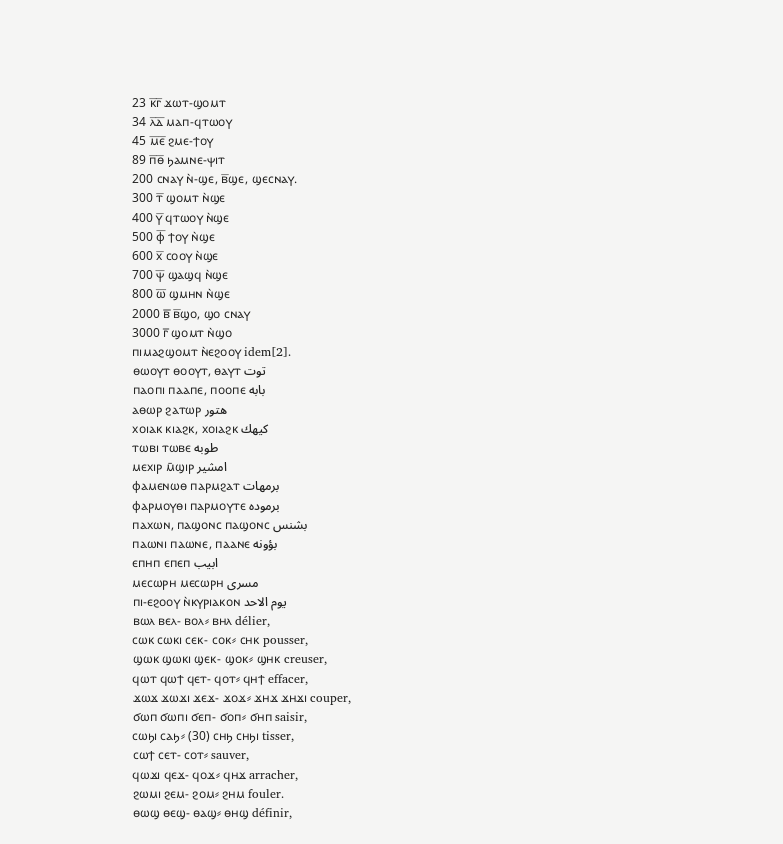23 ⲕ̅ⲅ̅ ϫⲱⲧ-ϣⲟⲙⲧ
34 ⲗ̅ⲇ̅ ⲙⲁⲡ-ϥⲧⲱⲟⲩ
45 ⲙ̅ⲉ̅ ϩⲙⲉ-ϯⲟⲩ
89 ⲡ̅ⲑ̅ ϧⲁⲙⲛⲉ-ⲯⲓⲧ
200 ⲥⲛⲁⲩ ⲛ̀-ϣⲉ, ⲃ̅ϣⲉ, ϣⲉⲥⲛⲁⲩ.
300 ⲧ̅ ϣⲟⲙⲧ ⲛ̀ϣⲉ
400 ⲩ̅ ϥⲧⲱⲟⲩ ⲛ̀ϣⲉ
500 ⲫ̅ ϯⲟⲩ ⲛ̀ϣⲉ
600 ⲭ̅ ⲥⲟⲟⲩ ⲛ̀ϣⲉ
700 ⲯ̅ ϣⲁϣϥ ⲛ̀ϣⲉ
800 ⲱ̅ ϣⲙⲏⲛ ⲛ̀ϣⲉ
2000 ⲃ̿ ⲃ̅ϣⲟ, ϣⲟ ⲥⲛⲁⲩ
3000 ⲅ̿ ϣⲟⲙⲧ ⲛ̀ϣⲟ
ⲡⲓⲙⲁϩϣⲟⲙⲧ ⲛ̀ⲉϩⲟⲟⲩ idem[2].
ⲑⲱⲟⲩⲧ ⲑⲟⲟⲩⲧ, ⲑⲁⲩⲧ توت
ⲡⲁⲟⲡⲓ ⲡⲁⲁⲡⲉ, ⲡⲟⲟⲡⲉ بابه
ⲁⲑⲱⲣ ϩⲁⲧⲱⲣ هتور
ⲭⲟⲓⲁⲕ ⲕⲓⲁϩⲕ, ⲭⲟⲓⲁϩⲕ كيهك
ⲧⲱⲃⲓ ⲧⲱⲃⲉ طوبه
ⲙⲉⲭⲓⲣ ⲙ̄ϣⲓⲣ امشير
ⲫⲁⲙⲉⲛⲱⲑ ⲡⲁⲣⲙϩⲁⲧ برمهات
ⲫⲁⲣⲙⲟⲩⲑⲓ ⲡⲁⲣⲙⲟⲩⲧⲉ برموده
ⲡⲁⲭⲱⲛ, ⲡⲁϣⲟⲛⲥ ⲡⲁϣⲟⲛⲥ بشنس
ⲡⲁⲱⲛⲓ ⲡⲁⲱⲛⲉ, ⲡⲁⲁⲛⲉ بؤونه
ⲉⲡⲏⲡ ⲉⲡⲉⲡ ابيب
ⲙⲉⲥⲱⲣⲏ ⲙⲉⲥⲱⲣⲏ مسرى
ⲡⲓ-ⲉϩⲟⲟⲩ ⲛ̀ⲕⲩⲣⲓⲁⲕⲟⲛ يوم الاحد
ⲃⲱⲗ ⲃⲉⲗ- ⲃⲟⲗ⸗ ⲃⲏⲗ délier,
ⲥⲱⲕ ⲥⲱⲕⲓ ⲥⲉⲕ- ⲥⲟⲕ⸗ ⲥⲏⲕ pousser,
ϣⲱⲕ ϣⲱⲕⲓ ϣⲉⲕ- ϣⲟⲕ⸗ ϣⲏⲕ creuser,
ϥⲱⲧ ϥⲱϯ ϥⲉⲧ- ϥⲟⲧ⸗ ϥⲏϯ effacer,
ϫⲱϫ ϫⲱϫⲓ ϫⲉϫ- ϫⲟϫ⸗ ϫⲏϫ ϫⲏϫⲓ couper,
ϭⲱⲡ ϭⲱⲡⲓ ϭⲉⲡ- ϭⲟⲡ⸗ ϭⲏⲡ saisir,
ⲥⲱϧⲓ ⲥⲁϧ⸗ (30) ⲥⲏϧ ⲥⲏϧⲓ tisser,
ⲥⲱϯ ⲥⲉⲧ- ⲥⲟⲧ⸗ sauver,
ϥⲱϫⲓ ϥⲉϫ- ϥⲟϫ⸗ ϥⲏϫ arracher,
ϩⲱⲙⲓ ϩⲉⲙ- ϩⲟⲙ⸗ ϩⲏⲙ fouler.
ⲑⲱϣ ⲑⲉϣ- ⲑⲁϣ⸗ ⲑⲏϣ définir,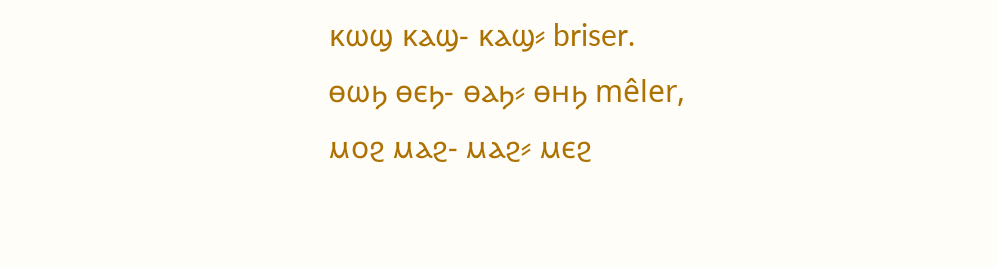ⲕⲱϣ ⲕⲁϣ- ⲕⲁϣ⸗ briser.
ⲑⲱϧ ⲑⲉϧ- ⲑⲁϧ⸗ ⲑⲏϧ mêler,
ⲙⲟϩ ⲙⲁϩ- ⲙⲁϩ⸗ ⲙⲉϩ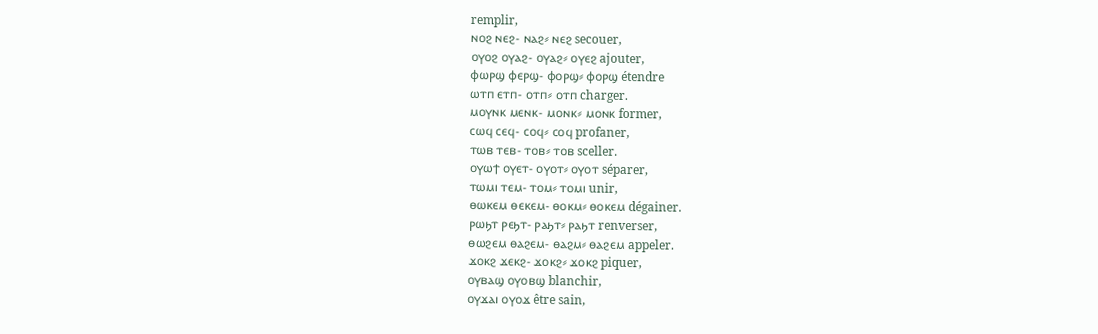remplir,
ⲛⲟϩ ⲛⲉϩ- ⲛⲁϩ⸗ ⲛⲉϩ secouer,
ⲟⲩⲟϩ ⲟⲩⲁϩ- ⲟⲩⲁϩ⸗ ⲟⲩⲉϩ ajouter,
ⲫⲱⲣϣ ⲫⲉⲣϣ- ⲫⲟⲣϣ⸗ ⲫⲟⲣϣ étendre
ⲱⲧⲡ ⲉⲧⲡ- ⲟⲧⲡ⸗ ⲟⲧⲡ charger.
ⲙⲟⲩⲛⲕ ⲙⲉⲛⲕ- ⲙⲟⲛⲕ⸗ ⲙⲟⲛⲕ former,
ⲥⲱϥ ⲥⲉϥ- ⲥⲟϥ⸗ ⲥⲟϥ profaner,
ⲧⲱⲃ ⲧⲉⲃ- ⲧⲟⲃ⸗ ⲧⲟⲃ sceller.
ⲟⲩⲱϯ ⲟⲩⲉⲧ- ⲟⲩⲟⲧ⸗ ⲟⲩⲟⲧ séparer,
ⲧⲱⲙⲓ ⲧⲉⲙ- ⲧⲟⲙ⸗ ⲧⲟⲙⲓ unir,
ⲑⲱⲕⲉⲙ ⲑⲉⲕⲉⲙ- ⲑⲟⲕⲙ⸗ ⲑⲟⲕⲉⲙ dégainer.
ⲣⲱϧⲧ ⲣⲉϧⲧ- ⲣⲁϧⲧ⸗ ⲣⲁϧⲧ renverser,
ⲑⲱϩⲉⲙ ⲑⲁϩⲉⲙ- ⲑⲁϩⲙ⸗ ⲑⲁϩⲉⲙ appeler.
ϫⲟⲕϩ ϫⲉⲕϩ- ϫⲟⲕϩ⸗ ϫⲟⲕϩ piquer,
ⲟⲩⲃⲁϣ ⲟⲩⲟⲃϣ blanchir,
ⲟⲩϫⲁⲓ ⲟⲩⲟϫ être sain,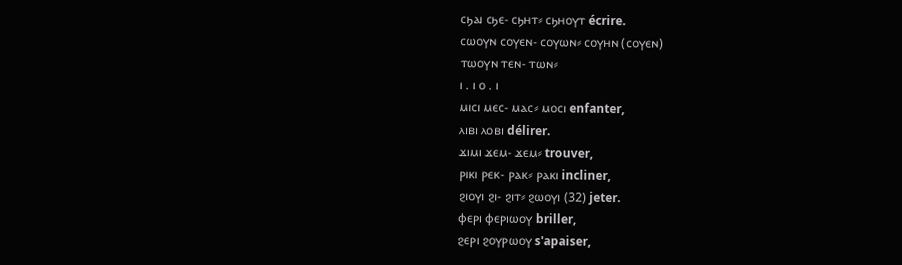ⲥϧⲁⲓ ⲥϧⲉ- ⲥϧⲏⲧ⸗ ⲥϧⲏⲟⲩⲧ écrire.
ⲥⲱⲟⲩⲛ ⲥⲟⲩⲉⲛ- ⲥⲟⲩⲱⲛ⸗ ⲥⲟⲩⲏⲛ (ⲥⲟⲩⲉⲛ)
ⲧⲱⲟⲩⲛ ⲧⲉⲛ- ⲧⲱⲛ⸗
ⲓ . ⲓ ⲟ . ⲓ
ⲙⲓⲥⲓ ⲙⲉⲥ- ⲙⲁⲥ⸗ ⲙⲟⲥⲓ enfanter,
ⲗⲓⲃⲓ ⲗⲟⲃⲓ délirer.
ϫⲓⲙⲓ ϫⲉⲙ- ϫⲉⲙ⸗ trouver,
ⲣⲓⲕⲓ ⲣⲉⲕ- ⲣⲁⲕ⸗ ⲣⲁⲕⲓ incliner,
ϩⲓⲟⲩⲓ ϩⲓ- ϩⲓⲧ⸗ ϩⲱⲟⲩⲓ (32) jeter.
ⲫⲉⲣⲓ ⲫⲉⲣⲓⲱⲟⲩ briller,
ϩⲉⲣⲓ ϩⲟⲩⲣⲱⲟⲩ s'apaiser,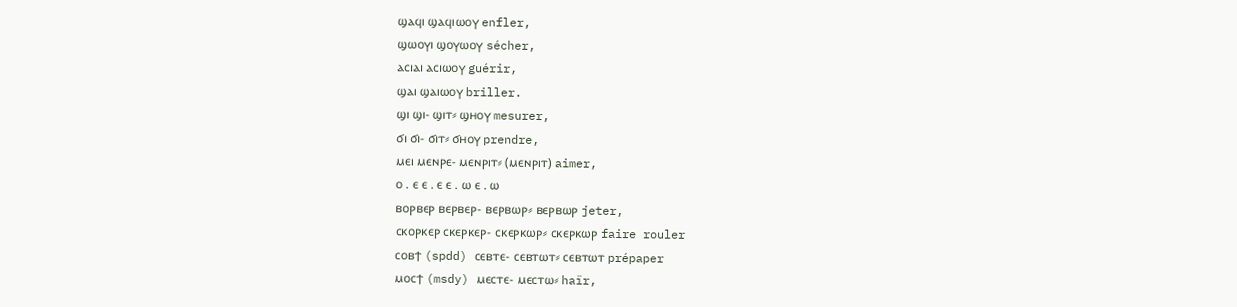ϣⲁϥⲓ ϣⲁϥⲓⲱⲟⲩ enfler,
ϣⲱⲟⲩⲓ ϣⲟⲩⲱⲟⲩ sécher,
ⲁⲥⲓⲁⲓ ⲁⲥⲓⲱⲟⲩ guérir,
ϣⲁⲓ ϣⲁⲓⲱⲟⲩ briller.
ϣⲓ ϣⲓ- ϣⲓⲧ⸗ ϣⲏⲟⲩ mesurer,
ϭⲓ ϭⲓ- ϭⲓⲧ⸗ ϭⲏⲟⲩ prendre,
ⲙⲉⲓ ⲙⲉⲛⲣⲉ- ⲙⲉⲛⲣⲓⲧ⸗ (ⲙⲉⲛⲣⲓⲧ) aimer,
ⲟ . ⲉ ⲉ . ⲉ ⲉ . ⲱ ⲉ . ⲱ
ⲃⲟⲣⲃⲉⲣ ⲃⲉⲣⲃⲉⲣ- ⲃⲉⲣⲃⲱⲣ⸗ ⲃⲉⲣⲃⲱⲣ jeter,
ⲥⲕⲟⲣⲕⲉⲣ ⲥⲕⲉⲣⲕⲉⲣ- ⲥⲕⲉⲣⲕⲱⲣ⸗ ⲥⲕⲉⲣⲕⲱⲣ faire rouler
ⲥⲟⲃϯ (spdd) ⲥⲉⲃⲧⲉ- ⲥⲉⲃⲧⲱⲧ⸗ ⲥⲉⲃⲧⲱⲧ prépaper
ⲙⲟⲥϯ (msdy) ⲙⲉⲥⲧⲉ- ⲙⲉⲥⲧⲱ⸗ haïr,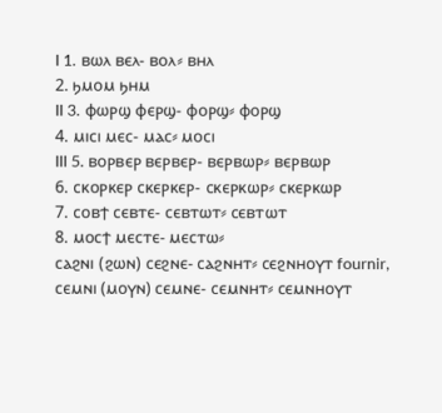I 1. ⲃⲱⲗ ⲃⲉⲗ- ⲃⲟⲗ⸗ ⲃⲏⲗ
2. ϧⲙⲟⲙ ϧⲏⲙ
II 3. ⲫⲱⲣϣ ⲫⲉⲣϣ- ⲫⲟⲣϣ⸗ ⲫⲟⲣϣ
4. ⲙⲓⲥⲓ ⲙⲉⲥ- ⲙⲁⲥ⸗ ⲙⲟⲥⲓ
III 5. ⲃⲟⲣⲃⲉⲣ ⲃⲉⲣⲃⲉⲣ- ⲃⲉⲣⲃⲱⲣ⸗ ⲃⲉⲣⲃⲱⲣ
6. ⲥⲕⲟⲣⲕⲉⲣ ⲥⲕⲉⲣⲕⲉⲣ- ⲥⲕⲉⲣⲕⲱⲣ⸗ ⲥⲕⲉⲣⲕⲱⲣ
7. ⲥⲟⲃϯ ⲥⲉⲃⲧⲉ- ⲥⲉⲃⲧⲱⲧ⸗ ⲥⲉⲃⲧⲱⲧ
8. ⲙⲟⲥϯ ⲙⲉⲥⲧⲉ- ⲙⲉⲥⲧⲱ⸗
ⲥⲁϩⲛⲓ (ϩⲱⲛ) ⲥⲉϩⲛⲉ- ⲥⲁϩⲛⲏⲧ⸗ ⲥⲉϩⲛⲏⲟⲩⲧ fournir,
ⲥⲉⲙⲛⲓ (ⲙⲟⲩⲛ) ⲥⲉⲙⲛⲉ- ⲥⲉⲙⲛⲏⲧ⸗ ⲥⲉⲙⲛⲏⲟⲩⲧ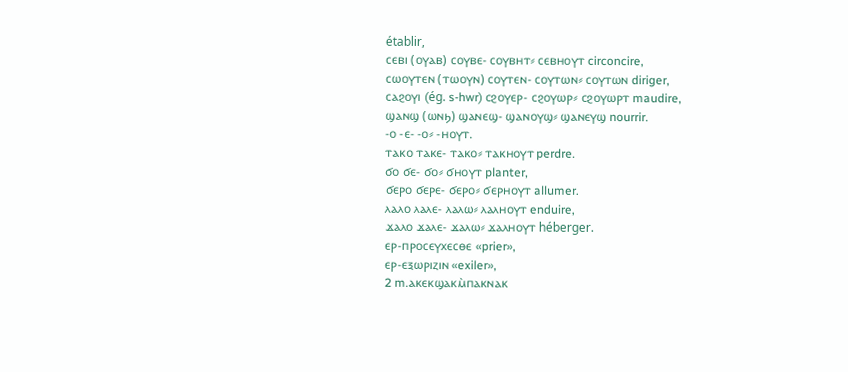établir,
ⲥⲉⲃⲓ (ⲟⲩⲁⲃ) ⲥⲟⲩⲃⲉ- ⲥⲟⲩⲃⲏⲧ⸗ ⲥⲉⲃⲏⲟⲩⲧ circoncire,
ⲥⲱⲟⲩⲧⲉⲛ (ⲧⲱⲟⲩⲛ) ⲥⲟⲩⲧⲉⲛ- ⲥⲟⲩⲧⲱⲛ⸗ ⲥⲟⲩⲧⲱⲛ diriger,
ⲥⲁϩⲟⲩⲓ (ég. s-hwr) ⲥϩⲟⲩⲉⲣ- ⲥϩⲟⲩⲱⲣ⸗ ⲥϩⲟⲩⲱⲣⲧ maudire,
ϣⲁⲛϣ (ⲱⲛϧ) ϣⲁⲛⲉϣ- ϣⲁⲛⲟⲩϣ⸗ ϣⲁⲛⲉⲩϣ nourrir.
-ⲟ -ⲉ- -ⲟ⸗ -ⲏⲟⲩⲧ.
ⲧⲁⲕⲟ ⲧⲁⲕⲉ- ⲧⲁⲕⲟ⸗ ⲧⲁⲕⲏⲟⲩⲧ perdre.
ϭⲟ ϭⲉ- ϭⲟ⸗ ϭⲏⲟⲩⲧ planter,
ϭⲉⲣⲟ ϭⲉⲣⲉ- ϭⲉⲣⲟ⸗ ϭⲉⲣⲏⲟⲩⲧ allumer.
ⲗⲁⲗⲟ ⲗⲁⲗⲉ- ⲗⲁⲗⲱ⸗ ⲗⲁⲗⲏⲟⲩⲧ enduire,
ϫⲁⲗⲟ ϫⲁⲗⲉ- ϫⲁⲗⲱ⸗ ϫⲁⲗⲏⲟⲩⲧ héberger.
ⲉⲣ-ⲡⲣⲟⲥⲉⲩⲭⲉⲥⲑⲉ «prier»,
ⲉⲣ-ⲉⲝⲱⲣⲓⲍⲓⲛ «exiler»,
2 m.ⲁⲕⲉⲕϣⲁⲕⲙ̀ⲡⲁⲕⲛⲁⲕ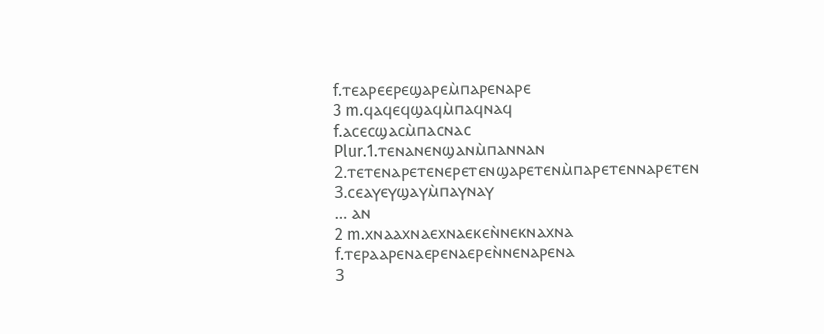f.ⲧⲉⲁⲣⲉⲉⲣⲉϣⲁⲣⲉⲙ̀ⲡⲁⲣⲉⲛⲁⲣⲉ
3 m.ϥⲁϥⲉϥϣⲁϥⲙ̀ⲡⲁϥⲛⲁϥ
f.ⲁⲥⲉⲥϣⲁⲥⲙ̀ⲡⲁⲥⲛⲁⲥ
Plur.1.ⲧⲉⲛⲁⲛⲉⲛϣⲁⲛⲙ̀ⲡⲁⲛⲛⲁⲛ
2.ⲧⲉⲧⲉⲛⲁⲣⲉⲧⲉⲛⲉⲣⲉⲧⲉⲛϣⲁⲣⲉⲧⲉⲛⲙ̀ⲡⲁⲣⲉⲧⲉⲛⲛⲁⲣⲉⲧⲉⲛ
3.ⲥⲉⲁⲩⲉⲩϣⲁⲩⲙ̀ⲡⲁⲩⲛⲁⲩ
… ⲁⲛ
2 m.ⲭⲛⲁⲁⲭⲛⲁⲉⲭⲛⲁⲉⲕⲉⲛ̀ⲛⲉⲕⲛⲁⲭⲛⲁ
f.ⲧⲉⲣⲁⲁⲣⲉⲛⲁⲉⲣⲉⲛⲁⲉⲣⲉⲛ̀ⲛⲉⲛⲁⲣⲉⲛⲁ
3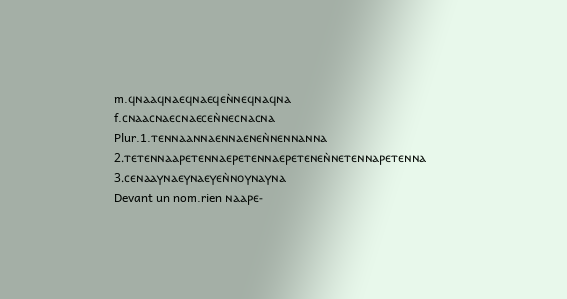m.ϥⲛⲁⲁϥⲛⲁⲉϥⲛⲁⲉϥⲉⲛ̀ⲛⲉϥⲛⲁϥⲛⲁ
f.ⲥⲛⲁⲁⲥⲛⲁⲉⲥⲛⲁⲉⲥⲉⲛ̀ⲛⲉⲥⲛⲁⲥⲛⲁ
Plur.1.ⲧⲉⲛⲛⲁⲁⲛⲛⲁⲉⲛⲛⲁⲉⲛⲉⲛ̀ⲛⲉⲛⲛⲁⲛⲛⲁ
2.ⲧⲉⲧⲉⲛⲛⲁⲁⲣⲉⲧⲉⲛⲛⲁⲉⲣⲉⲧⲉⲛⲛⲁⲉⲣⲉⲧⲉⲛⲉⲛ̀ⲛⲉⲧⲉⲛⲛⲁⲣⲉⲧⲉⲛⲛⲁ
3.ⲥⲉⲛⲁⲁⲩⲛⲁⲉⲩⲛⲁⲉⲩⲉⲛ̀ⲛⲟⲩⲛⲁⲩⲛⲁ
Devant un nom.rien ⲛⲁⲁⲣⲉ-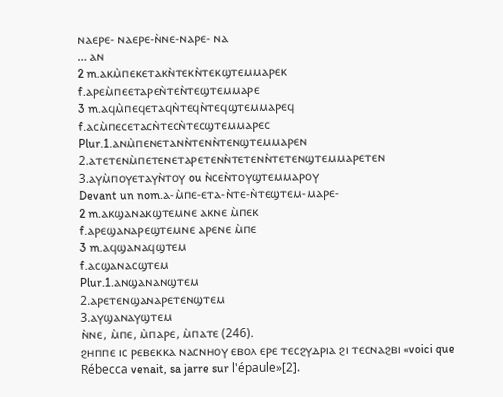ⲛⲁⲉⲣⲉ- ⲛⲁⲉⲣⲉ-ⲛ̀ⲛⲉ-ⲛⲁⲣⲉ- ⲛⲁ
… ⲁⲛ
2 m.ⲁⲕⲙ̀ⲡⲉⲕⲉⲧⲁⲕⲛ̀ⲧⲉⲕⲛ̀ⲧⲉⲕϣⲧⲉⲙⲙⲁⲣⲉⲕ
f.ⲁⲣⲉⲙ̀ⲡⲉⲉⲧⲁⲣⲉⲛ̀ⲧⲉⲛ̀ⲧⲉϣⲧⲉⲙⲙⲁⲣⲉ
3 m.ⲁϥⲙ̀ⲡⲉϥⲉⲧⲁϥⲛ̀ⲧⲉϥⲛ̀ⲧⲉϥϣⲧⲉⲙⲙⲁⲣⲉϥ
f.ⲁⲥⲙ̀ⲡⲉⲥⲉⲧⲁⲥⲛ̀ⲧⲉⲥⲛ̀ⲧⲉⲥϣⲧⲉⲙⲙⲁⲣⲉⲥ
Plur.1.ⲁⲛⲙ̀ⲡⲉⲛⲉⲧⲁⲛⲛ̀ⲧⲉⲛⲛ̀ⲧⲉⲛϣⲧⲉⲙⲙⲁⲣⲉⲛ
2.ⲁⲧⲉⲧⲉⲛⲙ̀ⲡⲉⲧⲉⲛⲉⲧⲁⲣⲉⲧⲉⲛⲛ̀ⲧⲉⲧⲉⲛⲛ̀ⲧⲉⲧⲉⲛϣⲧⲉⲙⲙⲁⲣⲉⲧⲉⲛ
3.ⲁⲩⲙ̀ⲡⲟⲩⲉⲧⲁⲩⲛ̀ⲧⲟⲩ ou ⲛ̀ⲥⲉⲛ̀ⲧⲟⲩϣⲧⲉⲙⲙⲁⲣⲟⲩ
Devant un nom.ⲁ-ⲙ̀ⲡⲉ-ⲉⲧⲁ-ⲛ̀ⲧⲉ-ⲛ̀ⲧⲉϣⲧⲉⲙ-ⲙⲁⲣⲉ-
2 m.ⲁⲕϣⲁⲛⲁⲕϣⲧⲉⲙⲛⲉ ⲁⲕⲛⲉ ⲙ̀ⲡⲉⲕ
f.ⲁⲣⲉϣⲁⲛⲁⲣⲉϣⲧⲉⲙⲛⲉ ⲁⲣⲉⲛⲉ ⲙ̀ⲡⲉ
3 m.ⲁϥϣⲁⲛⲁϥϣⲧⲉⲙ
f.ⲁⲥϣⲁⲛⲁⲥϣⲧⲉⲙ
Plur.1.ⲁⲛϣⲁⲛⲁⲛϣⲧⲉⲙ
2.ⲁⲣⲉⲧⲉⲛϣⲁⲛⲁⲣⲉⲧⲉⲛϣⲧⲉⲙ
3.ⲁⲩϣⲁⲛⲁⲩϣⲧⲉⲙ
ⲛ̀ⲛⲉ, ⲙ̀ⲡⲉ, ⲙ̀ⲡⲁⲣⲉ, ⲙ̀ⲡⲁⲧⲉ (246).
ϩⲏⲡⲡⲉ ⲓⲥ ⲣⲉⲃⲉⲕⲕⲁ ⲛⲁⲥⲛⲏⲟⲩ ⲉⲃⲟⲗ ⲉⲣⲉ ⲧⲉⲥϩⲩⲇⲣⲓⲁ ϩⲓ ⲧⲉⲥⲛⲁϩⲃⲓ «voici que Rébecca venait, sa jarre sur l'épaule»[2].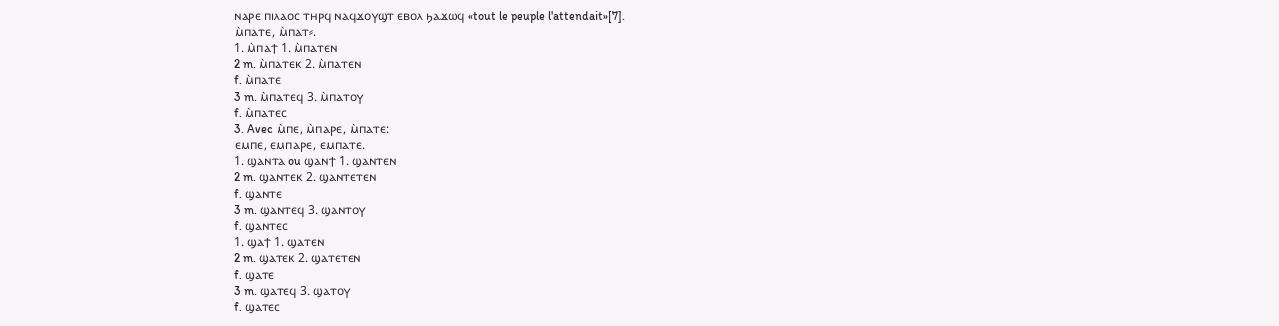ⲛⲁⲣⲉ ⲡⲓⲗⲁⲟⲥ ⲧⲏⲣϥ ⲛⲁϥϫⲟⲩϣⲧ ⲉⲃⲟⲗ ϧⲁϫⲱϥ «tout le peuple l'attendait»[7].
ⲙ̀ⲡⲁⲧⲉ, ⲙ̀ⲡⲁⲧ⸗.
1. ⲙ̀ⲡⲁϯ 1. ⲙ̀ⲡⲁⲧⲉⲛ
2 m. ⲙ̀ⲡⲁⲧⲉⲕ 2. ⲙ̀ⲡⲁⲧⲉⲛ
f. ⲙ̀ⲡⲁⲧⲉ
3 m. ⲙ̀ⲡⲁⲧⲉϥ 3. ⲙ̀ⲡⲁⲧⲟⲩ
f. ⲙ̀ⲡⲁⲧⲉⲥ
3. Avec ⲙ̀ⲡⲉ, ⲙ̀ⲡⲁⲣⲉ, ⲙ̀ⲡⲁⲧⲉ:
ⲉⲙⲡⲉ, ⲉⲙⲡⲁⲣⲉ, ⲉⲙⲡⲁⲧⲉ.
1. ϣⲁⲛⲧⲁ ou ϣⲁⲛϯ 1. ϣⲁⲛⲧⲉⲛ
2 m. ϣⲁⲛⲧⲉⲕ 2. ϣⲁⲛⲧⲉⲧⲉⲛ
f. ϣⲁⲛⲧⲉ
3 m. ϣⲁⲛⲧⲉϥ 3. ϣⲁⲛⲧⲟⲩ
f. ϣⲁⲛⲧⲉⲥ
1. ϣⲁϯ 1. ϣⲁⲧⲉⲛ
2 m. ϣⲁⲧⲉⲕ 2. ϣⲁⲧⲉⲧⲉⲛ
f. ϣⲁⲧⲉ
3 m. ϣⲁⲧⲉϥ 3. ϣⲁⲧⲟⲩ
f. ϣⲁⲧⲉⲥ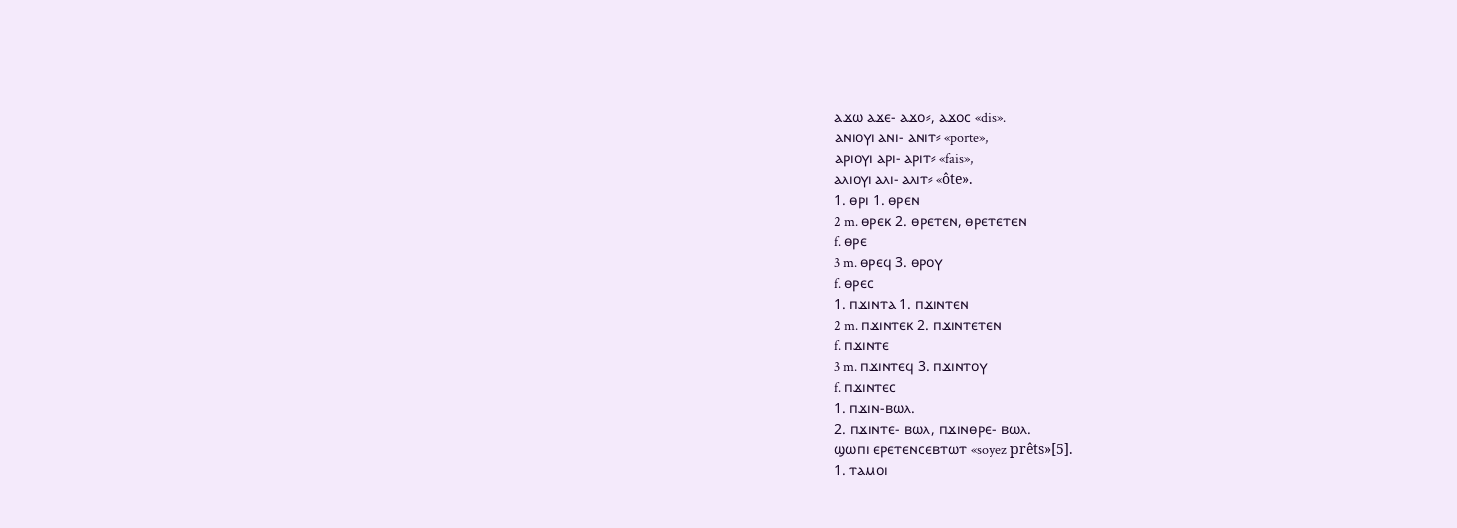ⲁϫⲱ ⲁϫⲉ- ⲁϫⲟ⸗, ⲁϫⲟⲥ «dis».
ⲁⲛⲓⲟⲩⲓ ⲁⲛⲓ- ⲁⲛⲓⲧ⸗ «porte»,
ⲁⲣⲓⲟⲩⲓ ⲁⲣⲓ- ⲁⲣⲓⲧ⸗ «fais»,
ⲁⲗⲓⲟⲩⲓ ⲁⲗⲓ- ⲁⲗⲓⲧ⸗ «ôte».
1. ⲑⲣⲓ 1. ⲑⲣⲉⲛ
2 m. ⲑⲣⲉⲕ 2. ⲑⲣⲉⲧⲉⲛ, ⲑⲣⲉⲧⲉⲧⲉⲛ
f. ⲑⲣⲉ
3 m. ⲑⲣⲉϥ 3. ⲑⲣⲟⲩ
f. ⲑⲣⲉⲥ
1. ⲡϫⲓⲛⲧⲁ 1. ⲡϫⲓⲛⲧⲉⲛ
2 m. ⲡϫⲓⲛⲧⲉⲕ 2. ⲡϫⲓⲛⲧⲉⲧⲉⲛ
f. ⲡϫⲓⲛⲧⲉ
3 m. ⲡϫⲓⲛⲧⲉϥ 3. ⲡϫⲓⲛⲧⲟⲩ
f. ⲡϫⲓⲛⲧⲉⲥ
1. ⲡϫⲓⲛ-ⲃⲱⲗ.
2. ⲡϫⲓⲛⲧⲉ- ⲃⲱⲗ, ⲡϫⲓⲛⲑⲣⲉ- ⲃⲱⲗ.
ϣⲱⲡⲓ ⲉⲣⲉⲧⲉⲛⲥⲉⲃⲧⲱⲧ «soyez prêts»[5].
1. ⲧⲁⲙⲟⲓ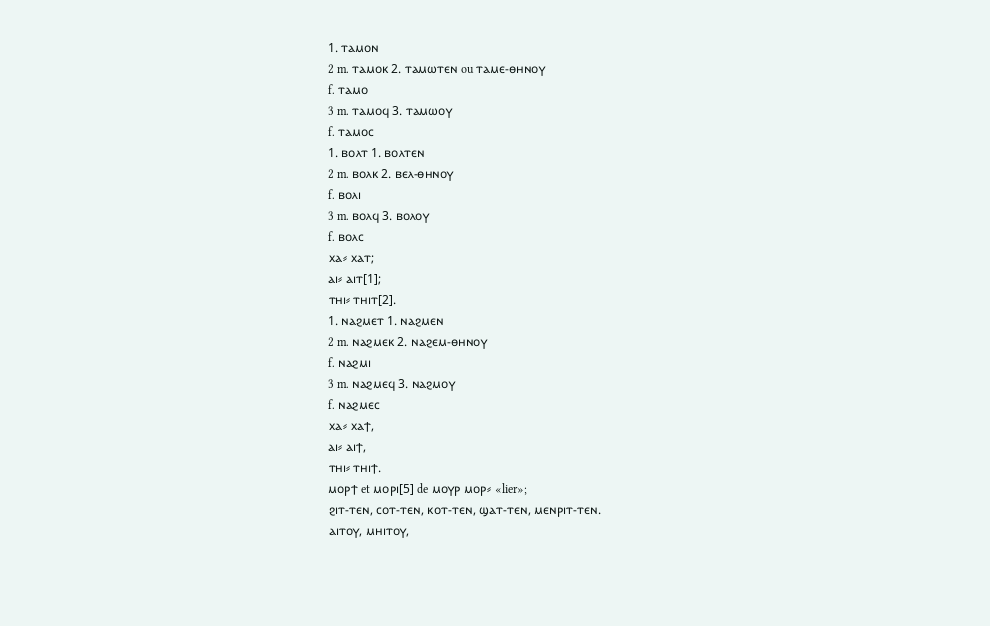1. ⲧⲁⲙⲟⲛ
2 m. ⲧⲁⲙⲟⲕ 2. ⲧⲁⲙⲱⲧⲉⲛ ou ⲧⲁⲙⲉ-ⲑⲏⲛⲟⲩ
f. ⲧⲁⲙⲟ
3 m. ⲧⲁⲙⲟϥ 3. ⲧⲁⲙⲱⲟⲩ
f. ⲧⲁⲙⲟⲥ
1. ⲃⲟⲗⲧ 1. ⲃⲟⲗⲧⲉⲛ
2 m. ⲃⲟⲗⲕ 2. ⲃⲉⲗ-ⲑⲏⲛⲟⲩ
f. ⲃⲟⲗⲓ
3 m. ⲃⲟⲗϥ 3. ⲃⲟⲗⲟⲩ
f. ⲃⲟⲗⲥ
ⲭⲁ⸗ ⲭⲁⲧ;
ⲁⲓ⸗ ⲁⲓⲧ[1];
ⲧⲏⲓ⸗ ⲧⲏⲓⲧ[2].
1. ⲛⲁϩⲙⲉⲧ 1. ⲛⲁϩⲙⲉⲛ
2 m. ⲛⲁϩⲙⲉⲕ 2. ⲛⲁϩⲉⲙ-ⲑⲏⲛⲟⲩ
f. ⲛⲁϩⲙⲓ
3 m. ⲛⲁϩⲙⲉϥ 3. ⲛⲁϩⲙⲟⲩ
f. ⲛⲁϩⲙⲉⲥ
ⲭⲁ⸗ ⲭⲁϯ,
ⲁⲓ⸗ ⲁⲓϯ,
ⲧⲏⲓ⸗ ⲧⲏⲓϯ.
ⲙⲟⲣϯ et ⲙⲟⲣⲓ[5] de ⲙⲟⲩⲣ ⲙⲟⲣ⸗ «lier»;
ϩⲓⲧ-ⲧⲉⲛ, ⲥⲟⲧ-ⲧⲉⲛ, ⲕⲟⲧ-ⲧⲉⲛ, ϣⲁⲧ-ⲧⲉⲛ, ⲙⲉⲛⲣⲓⲧ-ⲧⲉⲛ.
ⲁⲓⲧⲟⲩ, ⲙⲏⲓⲧⲟⲩ,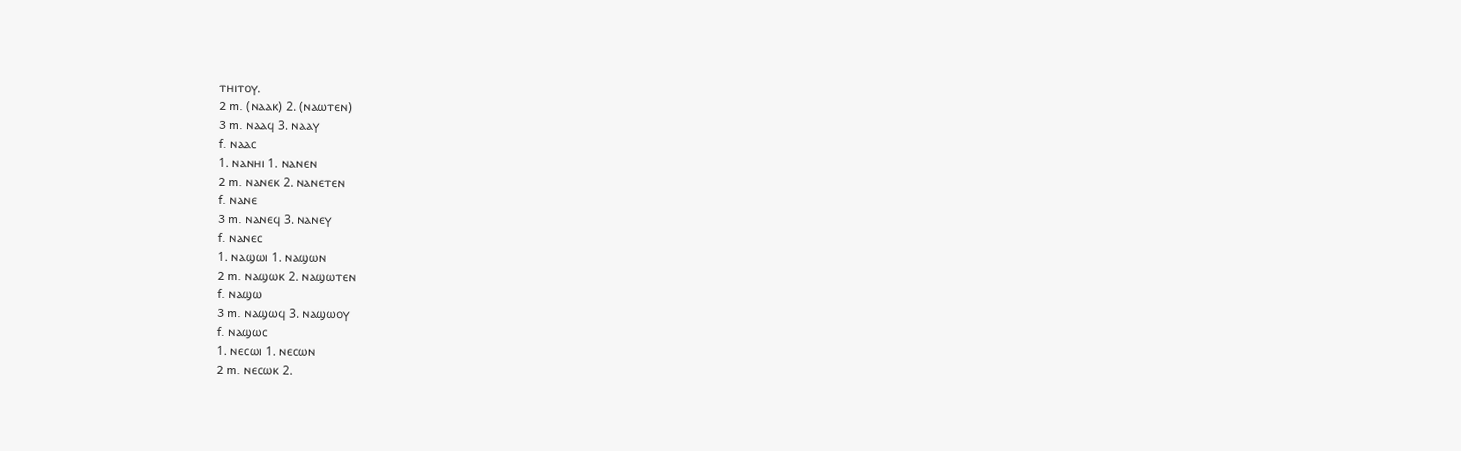ⲧⲏⲓⲧⲟⲩ.
2 m. (ⲛⲁⲁⲕ) 2. (ⲛⲁⲱⲧⲉⲛ)
3 m. ⲛⲁⲁϥ 3. ⲛⲁⲁⲩ
f. ⲛⲁⲁⲥ
1. ⲛⲁⲛⲏⲓ 1. ⲛⲁⲛⲉⲛ
2 m. ⲛⲁⲛⲉⲕ 2. ⲛⲁⲛⲉⲧⲉⲛ
f. ⲛⲁⲛⲉ
3 m. ⲛⲁⲛⲉϥ 3. ⲛⲁⲛⲉⲩ
f. ⲛⲁⲛⲉⲥ
1. ⲛⲁϣⲱⲓ 1. ⲛⲁϣⲱⲛ
2 m. ⲛⲁϣⲱⲕ 2. ⲛⲁϣⲱⲧⲉⲛ
f. ⲛⲁϣⲱ
3 m. ⲛⲁϣⲱϥ 3. ⲛⲁϣⲱⲟⲩ
f. ⲛⲁϣⲱⲥ
1. ⲛⲉⲥⲱⲓ 1. ⲛⲉⲥⲱⲛ
2 m. ⲛⲉⲥⲱⲕ 2.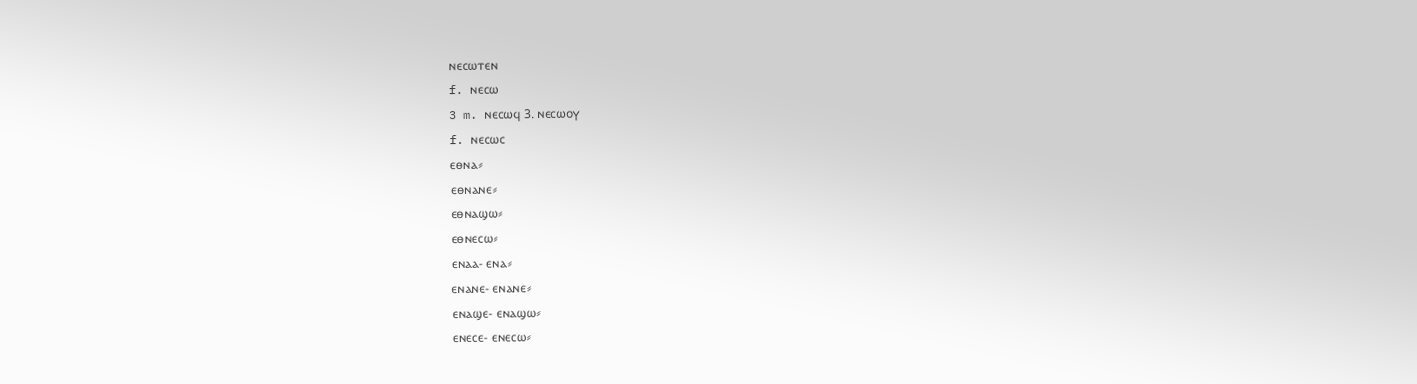ⲛⲉⲥⲱⲧⲉⲛ
f. ⲛⲉⲥⲱ
3 m. ⲛⲉⲥⲱϥ 3. ⲛⲉⲥⲱⲟⲩ
f. ⲛⲉⲥⲱⲥ
ⲉⲑⲛⲁ⸗
ⲉⲑⲛⲁⲛⲉ⸗
ⲉⲑⲛⲁϣⲱ⸗
ⲉⲑⲛⲉⲥⲱ⸗
ⲉⲛⲁⲁ- ⲉⲛⲁ⸗
ⲉⲛⲁⲛⲉ- ⲉⲛⲁⲛⲉ⸗
ⲉⲛⲁϣⲉ- ⲉⲛⲁϣⲱ⸗
ⲉⲛⲉⲥⲉ- ⲉⲛⲉⲥⲱ⸗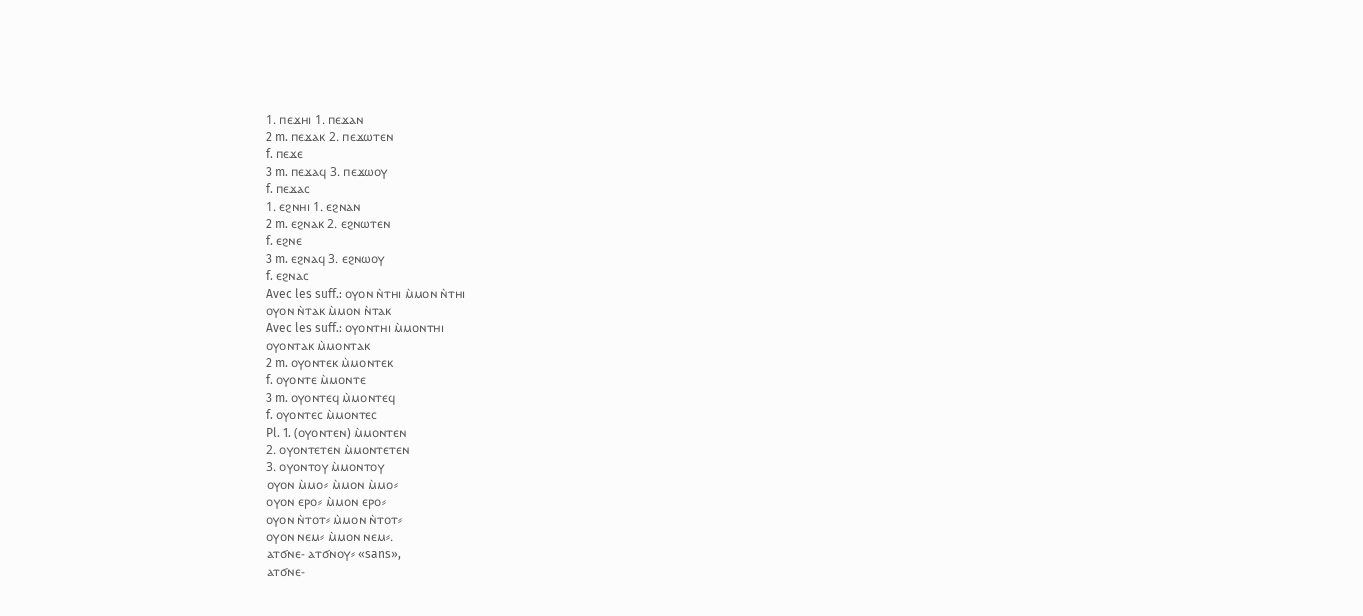1. ⲡⲉϫⲏⲓ 1. ⲡⲉϫⲁⲛ
2 m. ⲡⲉϫⲁⲕ 2. ⲡⲉϫⲱⲧⲉⲛ
f. ⲡⲉϫⲉ
3 m. ⲡⲉϫⲁϥ 3. ⲡⲉϫⲱⲟⲩ
f. ⲡⲉϫⲁⲥ
1. ⲉϩⲛⲏⲓ 1. ⲉϩⲛⲁⲛ
2 m. ⲉϩⲛⲁⲕ 2. ⲉϩⲛⲱⲧⲉⲛ
f. ⲉϩⲛⲉ
3 m. ⲉϩⲛⲁϥ 3. ⲉϩⲛⲱⲟⲩ
f. ⲉϩⲛⲁⲥ
Avec les suff.: ⲟⲩⲟⲛ ⲛ̀ⲧⲏⲓ ⲙ̀ⲙⲟⲛ ⲛ̀ⲧⲏⲓ
ⲟⲩⲟⲛ ⲛ̀ⲧⲁⲕ ⲙ̀ⲙⲟⲛ ⲛ̀ⲧⲁⲕ
Avec les suff.: ⲟⲩⲟⲛⲧⲏⲓ ⲙ̀ⲙⲟⲛⲧⲏⲓ
ⲟⲩⲟⲛⲧⲁⲕ ⲙ̀ⲙⲟⲛⲧⲁⲕ
2 m. ⲟⲩⲟⲛⲧⲉⲕ ⲙ̀ⲙⲟⲛⲧⲉⲕ
f. ⲟⲩⲟⲛⲧⲉ ⲙ̀ⲙⲟⲛⲧⲉ
3 m. ⲟⲩⲟⲛⲧⲉϥ ⲙ̀ⲙⲟⲛⲧⲉϥ
f. ⲟⲩⲟⲛⲧⲉⲥ ⲙ̀ⲙⲟⲛⲧⲉⲥ
Pl. 1. (ⲟⲩⲟⲛⲧⲉⲛ) ⲙ̀ⲙⲟⲛⲧⲉⲛ
2. ⲟⲩⲟⲛⲧⲉⲧⲉⲛ ⲙ̀ⲙⲟⲛⲧⲉⲧⲉⲛ
3. ⲟⲩⲟⲛⲧⲟⲩ ⲙ̀ⲙⲟⲛⲧⲟⲩ
ⲟⲩⲟⲛ ⲙ̀ⲙⲟ⸗ ⲙ̀ⲙⲟⲛ ⲙ̀ⲙⲟ⸗
ⲟⲩⲟⲛ ⲉⲣⲟ⸗ ⲙ̀ⲙⲟⲛ ⲉⲣⲟ⸗
ⲟⲩⲟⲛ ⲛ̀ⲧⲟⲧ⸗ ⲙ̀ⲙⲟⲛ ⲛ̀ⲧⲟⲧ⸗
ⲟⲩⲟⲛ ⲛⲉⲙ⸗ ⲙ̀ⲙⲟⲛ ⲛⲉⲙ⸗.
ⲁⲧϭⲛⲉ- ⲁⲧϭⲛⲟⲩ⸗ «sans»,
ⲁⲧϭⲛⲉ-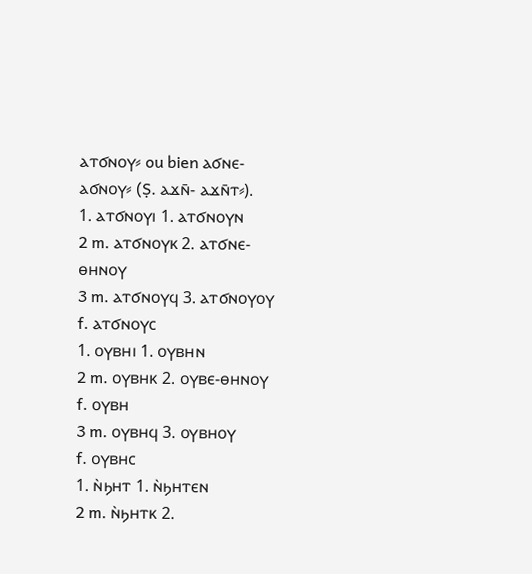ⲁⲧϭⲛⲟⲩ⸗ ou bien ⲁϭⲛⲉ- ⲁϭⲛⲟⲩ⸗ (Ṣ. ⲁϫⲛ̄- ⲁϫⲛ̄ⲧ⸗).
1. ⲁⲧϭⲛⲟⲩⲓ 1. ⲁⲧϭⲛⲟⲩⲛ
2 m. ⲁⲧϭⲛⲟⲩⲕ 2. ⲁⲧϭⲛⲉ-ⲑⲏⲛⲟⲩ
3 m. ⲁⲧϭⲛⲟⲩϥ 3. ⲁⲧϭⲛⲟⲩⲟⲩ
f. ⲁⲧϭⲛⲟⲩⲥ
1. ⲟⲩⲃⲏⲓ 1. ⲟⲩⲃⲏⲛ
2 m. ⲟⲩⲃⲏⲕ 2. ⲟⲩⲃⲉ-ⲑⲏⲛⲟⲩ
f. ⲟⲩⲃⲏ
3 m. ⲟⲩⲃⲏϥ 3. ⲟⲩⲃⲏⲟⲩ
f. ⲟⲩⲃⲏⲥ
1. ⲛ̀ϧⲏⲧ 1. ⲛ̀ϧⲏⲧⲉⲛ
2 m. ⲛ̀ϧⲏⲧⲕ 2.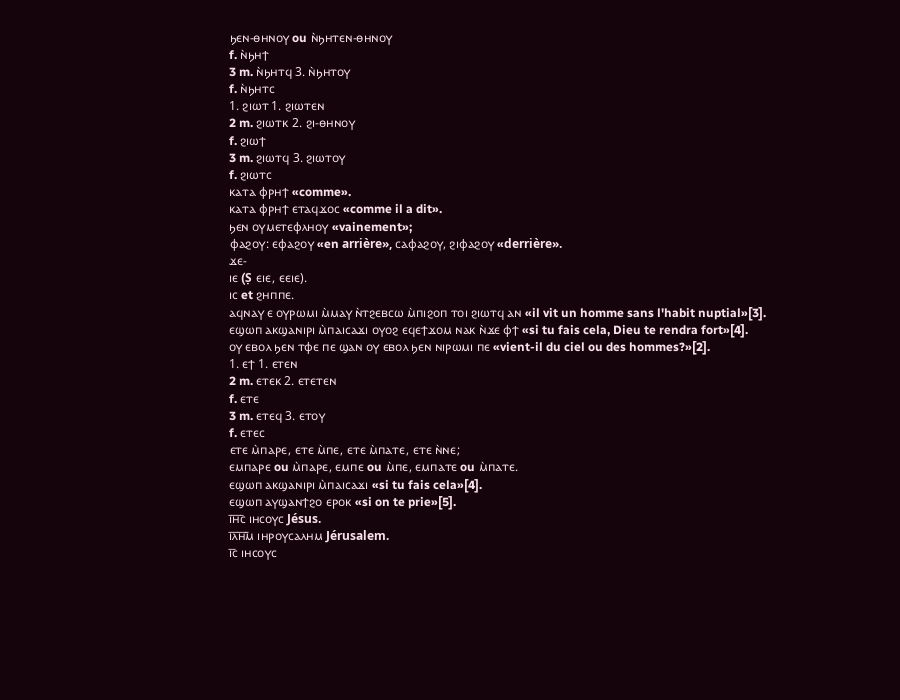ϧⲉⲛ-ⲑⲏⲛⲟⲩ ou ⲛ̀ϧⲏⲧⲉⲛ-ⲑⲏⲛⲟⲩ
f. ⲛ̀ϧⲏϯ
3 m. ⲛ̀ϧⲏⲧϥ 3. ⲛ̀ϧⲏⲧⲟⲩ
f. ⲛ̀ϧⲏⲧⲥ
1. ϩⲓⲱⲧ 1. ϩⲓⲱⲧⲉⲛ
2 m. ϩⲓⲱⲧⲕ 2. ϩⲓ-ⲑⲏⲛⲟⲩ
f. ϩⲓⲱϯ
3 m. ϩⲓⲱⲧϥ 3. ϩⲓⲱⲧⲟⲩ
f. ϩⲓⲱⲧⲥ
ⲕⲁⲧⲁ ⲫⲣⲏϯ «comme».
ⲕⲁⲧⲁ ⲫⲣⲏϯ ⲉⲧⲁϥϫⲟⲥ «comme il a dit».
ϧⲉⲛ ⲟⲩⲙⲉⲧⲉⲫⲗⲏⲟⲩ «vainement»;
ⲫⲁϩⲟⲩ: ⲉⲫⲁϩⲟⲩ «en arrière», ⲥⲁⲫⲁϩⲟⲩ, ϩⲓⲫⲁϩⲟⲩ «derrière».
ϫⲉ-
ⲓⲉ (Ṣ ⲉⲓⲉ, ⲉⲉⲓⲉ).
ⲓⲥ et ϩⲏⲡⲡⲉ.
ⲁϥⲛⲁⲩ ⲉ ⲟⲩⲣⲱⲙⲓ ⲙ̀ⲙⲁⲩ ⲛ̀ⲧϩⲉⲃⲥⲱ ⲙ̀ⲡⲓϩⲟⲡ ⲧⲟⲓ ϩⲓⲱⲧϥ ⲁⲛ «il vit un homme sans l'habit nuptial»[3].
ⲉϣⲱⲡ ⲁⲕϣⲁⲛⲓⲣⲓ ⲙ̀ⲡⲁⲓⲥⲁϫⲓ ⲟⲩⲟϩ ⲉϥⲉϯϫⲟⲙ ⲛⲁⲕ ⲛ̀ϫⲉ ⲫϯ «si tu fais cela, Dieu te rendra fort»[4].
ⲟⲩ ⲉⲃⲟⲗ ϧⲉⲛ ⲧⲫⲉ ⲡⲉ ϣⲁⲛ ⲟⲩ ⲉⲃⲟⲗ ϧⲉⲛ ⲛⲓⲣⲱⲙⲓ ⲡⲉ «vient-il du ciel ou des hommes?»[2].
1. ⲉϯ 1. ⲉⲧⲉⲛ
2 m. ⲉⲧⲉⲕ 2. ⲉⲧⲉⲧⲉⲛ
f. ⲉⲧⲉ
3 m. ⲉⲧⲉϥ 3. ⲉⲧⲟⲩ
f. ⲉⲧⲉⲥ
ⲉⲧⲉ ⲙ̀ⲡⲁⲣⲉ, ⲉⲧⲉ ⲙ̀ⲡⲉ, ⲉⲧⲉ ⲙ̀ⲡⲁⲧⲉ, ⲉⲧⲉ ⲛ̀ⲛⲉ;
ⲉⲙⲡⲁⲣⲉ ou ⲙ̀ⲡⲁⲣⲉ, ⲉⲙⲡⲉ ou ⲙ̀ⲡⲉ, ⲉⲙⲡⲁⲧⲉ ou ⲙ̀ⲡⲁⲧⲉ.
ⲉϣⲱⲡ ⲁⲕϣⲁⲛⲓⲣⲓ ⲙ̀ⲡⲁⲓⲥⲁϫⲓ «si tu fais cela»[4].
ⲉϣⲱⲡ ⲁⲩϣⲁⲛϯϩⲟ ⲉⲣⲟⲕ «si on te prie»[5].
ⲓ︤ⲏ︦ⲥ︥ ⲓⲏⲥⲟⲩⲥ Jésus.
ⲓ︤ⲗ︦ⲏ︦ⲙ︥ ⲓⲏⲣⲟⲩⲥⲁⲗⲏⲙ Jérusalem.
ⲓ︤ⲥ︥ ⲓⲏⲥⲟⲩⲥ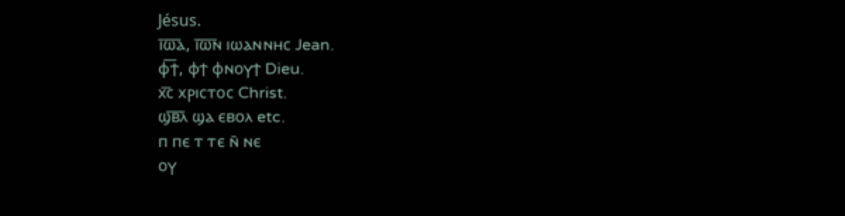Jésus.
ⲓ︤ⲱ︦ⲁ︥, ⲓ︤ⲱ︦ⲛ︥ ⲓⲱⲁⲛⲛⲏⲥ Jean.
ⲫ︤ϯ︥, ⲫϯ ⲫⲛⲟⲩϯ Dieu.
ⲭ︤ⲥ︥ ⲭⲣⲓⲥⲧⲟⲥ Christ.
ϣ︤ⲃ︦ⲗ︥ ϣⲁ ⲉⲃⲟⲗ etc.
ⲡ ⲡⲉ ⲧ ⲧⲉ ⲛ̄ ⲛⲉ
ⲟⲩ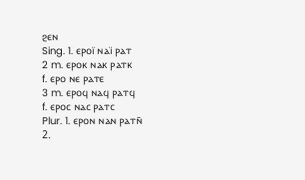ϩⲉⲛ
Sing. 1. ⲉⲣⲟⲓ̈ ⲛⲁⲓ̈ ⲣⲁⲧ
2 m. ⲉⲣⲟⲕ ⲛⲁⲕ ⲣⲁⲧⲕ
f. ⲉⲣⲟ ⲛⲉ ⲣⲁⲧⲉ
3 m. ⲉⲣⲟϥ ⲛⲁϥ ⲣⲁⲧϥ
f. ⲉⲣⲟⲥ ⲛⲁⲥ ⲣⲁⲧⲥ
Plur. 1. ⲉⲣⲟⲛ ⲛⲁⲛ ⲣⲁⲧⲛ̄
2.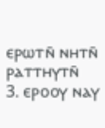ⲉⲣⲱⲧⲛ̄ ⲛⲏⲧⲛ̄ ⲣⲁⲧⲧⲏⲩⲧⲛ̄
3. ⲉⲣⲟⲟⲩ ⲛⲁⲩ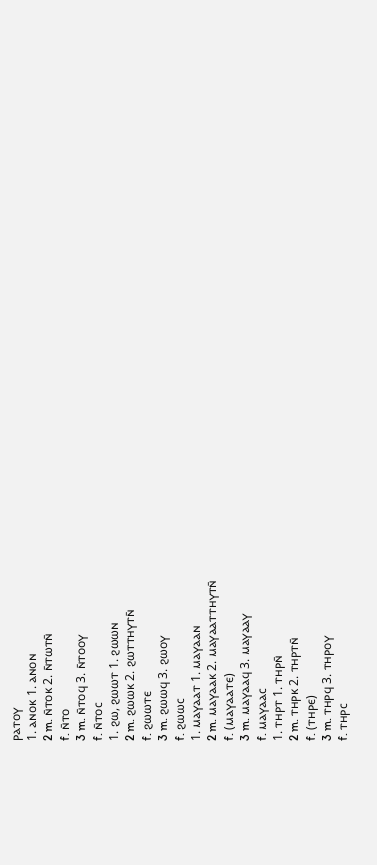ⲣⲁⲧⲟⲩ
1. ⲁⲛⲟⲕ 1. ⲁⲛⲟⲛ
2 m. ⲛ̄ⲧⲟⲕ 2. ⲛ̄ⲧⲱⲧⲛ̄
f. ⲛ̄ⲧⲟ
3 m. ⲛ̄ⲧⲟϥ 3. ⲛ̄ⲧⲟⲟⲩ
f. ⲛ̄ⲧⲟⲥ
1. ϩⲱ, ϩⲱⲱⲧ 1. ϩⲱⲱⲛ
2 m. ϩⲱⲱⲕ 2. ϩⲱⲧⲧⲏⲩⲧⲛ̄
f. ϩⲱⲱⲧⲉ
3 m. ϩⲱⲱϥ 3. ϩⲱⲟⲩ
f. ϩⲱⲱⲥ
1. ⲙⲁⲩⲁⲁⲧ 1. ⲙⲁⲩⲁⲁⲛ
2 m. ⲙⲁⲩⲁⲁⲕ 2. ⲙⲁⲩⲁⲁⲧⲧⲏⲩⲧⲛ̄
f. (ⲙⲁⲩⲁⲁⲧⲉ)
3 m. ⲙⲁⲩⲁⲁϥ 3. ⲙⲁⲩⲁⲁⲩ
f. ⲙⲁⲩⲁⲁⲥ
1. ⲧⲏⲣⲧ 1. ⲧⲏⲣⲛ̄
2 m. ⲧⲏⲣⲕ 2. ⲧⲏⲣⲧⲛ̄
f. (ⲧⲏⲣⲉ)
3 m. ⲧⲏⲣϥ 3. ⲧⲏⲣⲟⲩ
f. ⲧⲏⲣⲥ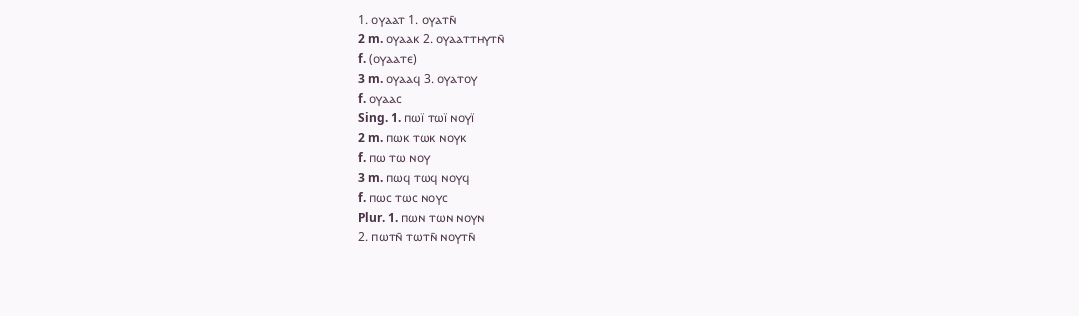1. ⲟⲩⲁⲁⲧ 1. ⲟⲩⲁⲧⲛ̄
2 m. ⲟⲩⲁⲁⲕ 2. ⲟⲩⲁⲁⲧⲧⲏⲩⲧⲛ̄
f. (ⲟⲩⲁⲁⲧⲉ)
3 m. ⲟⲩⲁⲁϥ 3. ⲟⲩⲁⲧⲟⲩ
f. ⲟⲩⲁⲁⲥ
Sing. 1. ⲡⲱⲓ̈ ⲧⲱⲓ̈ ⲛⲟⲩⲓ̈
2 m. ⲡⲱⲕ ⲧⲱⲕ ⲛⲟⲩⲕ
f. ⲡⲱ ⲧⲱ ⲛⲟⲩ
3 m. ⲡⲱϥ ⲧⲱϥ ⲛⲟⲩϥ
f. ⲡⲱⲥ ⲧⲱⲥ ⲛⲟⲩⲥ
Plur. 1. ⲡⲱⲛ ⲧⲱⲛ ⲛⲟⲩⲛ
2. ⲡⲱⲧⲛ̄ ⲧⲱⲧⲛ̄ ⲛⲟⲩⲧⲛ̄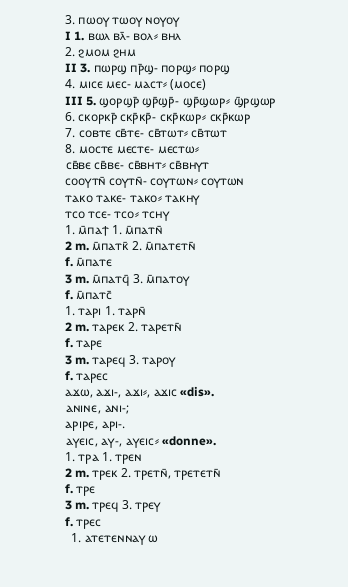3. ⲡⲱⲟⲩ ⲧⲱⲟⲩ ⲛⲟⲩⲟⲩ
I 1. ⲃⲱⲗ ⲃⲗ̄- ⲃⲟⲗ⸗ ⲃⲏⲗ
2. ϩⲙⲟⲙ ϩⲏⲙ
II 3. ⲡⲱⲣϣ ⲡⲣ̄ϣ- ⲡⲟⲣϣ⸗ ⲡⲟⲣϣ
4. ⲙⲓⲥⲉ ⲙⲉⲥ- ⲙⲁⲥⲧ⸗ (ⲙⲟⲥⲉ)
III 5. ϣⲟⲣϣⲣ̄ ϣⲣ̄ϣⲣ̄- ϣⲣ̄ϣⲱⲣ⸗ ϣ̄ⲣϣⲱⲣ
6. ⲥⲕⲟⲣⲕⲣ̄ ⲥⲕⲣ̄ⲕⲣ̄- ⲥⲕⲣ̄ⲕⲱⲣ⸗ ⲥⲕⲣ̄ⲕⲱⲣ
7. ⲥⲟⲃⲧⲉ ⲥⲃ̄ⲧⲉ- ⲥⲃ̄ⲧⲱⲧ⸗ ⲥⲃ̄ⲧⲱⲧ
8. ⲙⲟⲥⲧⲉ ⲙⲉⲥⲧⲉ- ⲙⲉⲥⲧⲱ⸗
ⲥⲃ̄ⲃⲉ ⲥⲃ̄ⲃⲉ- ⲥⲃ̄ⲃⲏⲧ⸗ ⲥⲃ̄ⲃⲏⲩⲧ
ⲥⲟⲟⲩⲧⲛ̄ ⲥⲟⲩⲧⲛ̄- ⲥⲟⲩⲧⲱⲛ⸗ ⲥⲟⲩⲧⲱⲛ
ⲧⲁⲕⲟ ⲧⲁⲕⲉ- ⲧⲁⲕⲟ⸗ ⲧⲁⲕⲏⲩ
ⲧⲥⲟ ⲧⲥⲉ- ⲧⲥⲟ⸗ ⲧⲥⲏⲩ
1. ⲙ̄ⲡⲁϯ 1. ⲙ̄ⲡⲁⲧⲛ̄
2 m. ⲙ̄ⲡⲁⲧⲕ̄ 2. ⲙ̄ⲡⲁⲧⲉⲧⲛ̄
f. ⲙ̄ⲡⲁⲧⲉ
3 m. ⲙ̄ⲡⲁⲧϥ̄ 3. ⲙ̄ⲡⲁⲧⲟⲩ
f. ⲙ̄ⲡⲁⲧⲥ̄
1. ⲧⲁⲣⲓ 1. ⲧⲁⲣⲛ̄
2 m. ⲧⲁⲣⲉⲕ 2. ⲧⲁⲣⲉⲧⲛ̄
f. ⲧⲁⲣⲉ
3 m. ⲧⲁⲣⲉϥ 3. ⲧⲁⲣⲟⲩ
f. ⲧⲁⲣⲉⲥ
ⲁϫⲱ, ⲁϫⲓ-, ⲁϫⲓ⸗, ⲁϫⲓⲥ «dis».
ⲁⲛⲓⲛⲉ, ⲁⲛⲓ-;
ⲁⲣⲓⲣⲉ, ⲁⲣⲓ-.
ⲁⲩⲉⲓⲥ, ⲁⲩ-, ⲁⲩⲉⲓⲥ⸗ «donne».
1. ⲧⲣⲁ 1. ⲧⲣⲉⲛ
2 m. ⲧⲣⲉⲕ 2. ⲧⲣⲉⲧⲛ̄, ⲧⲣⲉⲧⲉⲧⲛ̄
f. ⲧⲣⲉ
3 m. ⲧⲣⲉϥ 3. ⲧⲣⲉⲩ
f. ⲧⲣⲉⲥ
  1. ⲁⲧⲉⲧⲉⲛⲛⲁⲩ ⲱ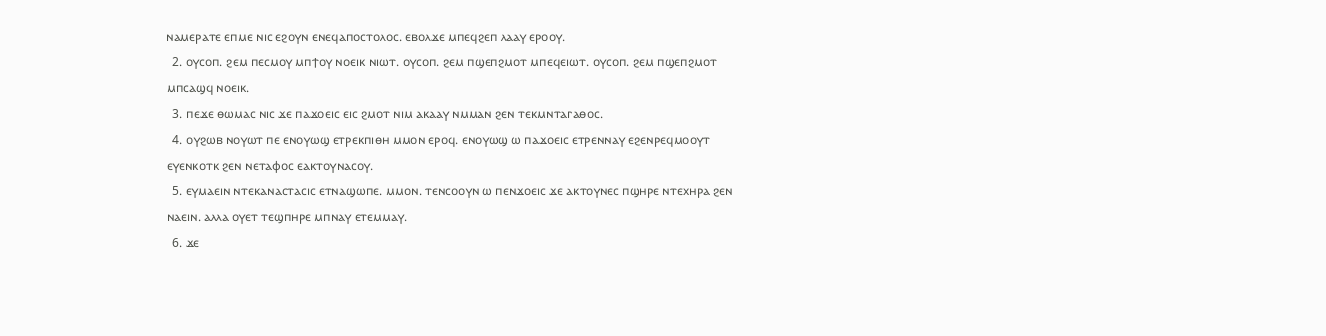ⲛⲁⲙⲉⲣⲁⲧⲉ ⲉⲡⲙⲉ ⲛⲓⲥ ⲉϩⲟⲩⲛ ⲉⲛⲉϥⲁⲡⲟⲥⲧⲟⲗⲟⲥ. ⲉⲃⲟⲗϫⲉ ⲙⲡⲉϥϩⲉⲡ ⲗⲁⲁⲩ ⲉⲣⲟⲟⲩ.
  2. ⲟⲩⲥⲟⲡ. ϩⲉⲙ ⲡⲉⲥⲙⲟⲩ ⲙⲡϯⲟⲩ ⲛⲟⲉⲓⲕ ⲛⲓⲱⲧ. ⲟⲩⲥⲟⲡ. ϩⲉⲙ ⲡϣⲉⲡϩⲙⲟⲧ ⲙⲡⲉϥⲉⲓⲱⲧ. ⲟⲩⲥⲟⲡ. ϩⲉⲙ ⲡϣⲉⲡϩⲙⲟⲧ ⲙⲡⲥⲁϣϥ ⲛⲟⲉⲓⲕ.
  3. ⲡⲉϫⲉ ⲑⲱⲙⲁⲥ ⲛⲓⲥ ϫⲉ ⲡⲁϫⲟⲉⲓⲥ ⲉⲓⲥ ϩⲙⲟⲧ ⲛⲓⲙ ⲁⲕⲁⲁⲩ ⲛⲙⲙⲁⲛ ϩⲉⲛ ⲧⲉⲕⲙⲛⲧⲁⲅⲁⲑⲟⲥ.
  4. ⲟⲩϩⲱⲃ ⲛⲟⲩⲱⲧ ⲡⲉ ⲉⲛⲟⲩⲱϣ ⲉⲧⲣⲉⲕⲡⲓⲑⲏ ⲙⲙⲟⲛ ⲉⲣⲟϥ. ⲉⲛⲟⲩⲱϣ ⲱ ⲡⲁϫⲟⲉⲓⲥ ⲉⲧⲣⲉⲛⲛⲁⲩ ⲉϩⲉⲛⲣⲉϥⲙⲟⲟⲩⲧ ⲉⲩⲉⲛⲕⲟⲧⲕ ϩⲉⲛ ⲛⲉⲧⲁⲫⲟⲥ ⲉⲁⲕⲧⲟⲩⲛⲁⲥⲟⲩ.
  5. ⲉⲩⲙⲁⲉⲓⲛ ⲛⲧⲉⲕⲁⲛⲁⲥⲧⲁⲥⲓⲥ ⲉⲧⲛⲁϣⲱⲡⲉ. ⲙⲙⲟⲛ. ⲧⲉⲛⲥⲟⲟⲩⲛ ⲱ ⲡⲉⲛϫⲟⲉⲓⲥ ϫⲉ ⲁⲕⲧⲟⲩⲛⲉⲥ ⲡϣⲏⲣⲉ ⲛⲧⲉⲭⲏⲣⲁ ϩⲉⲛ ⲛⲁⲉⲓⲛ. ⲁⲗⲗⲁ ⲟⲩⲉⲧ ⲧⲉϣⲡⲏⲣⲉ ⲙⲡⲛⲁⲩ ⲉⲧⲉⲙⲙⲁⲩ.
  6. ϫⲉ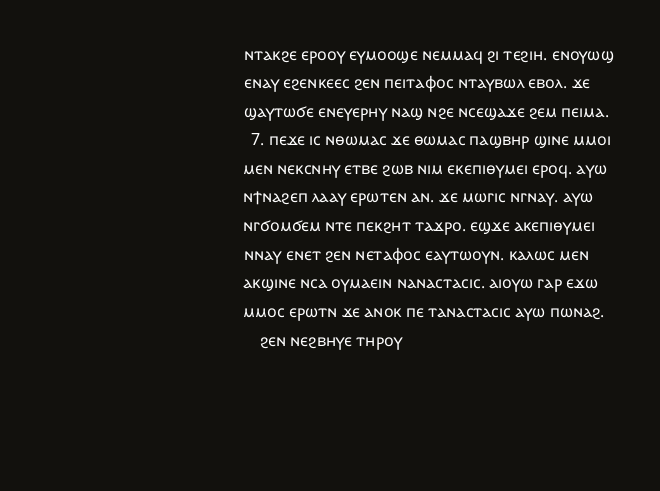ⲛⲧⲁⲕϩⲉ ⲉⲣⲟⲟⲩ ⲉⲩⲙⲟⲟϣⲉ ⲛⲉⲙⲙⲁϥ ϩⲓ ⲧⲉϩⲓⲏ. ⲉⲛⲟⲩⲱϣ ⲉⲛⲁⲩ ⲉϩⲉⲛⲕⲉⲉⲥ ϩⲉⲛ ⲡⲉⲓⲧⲁⲫⲟⲥ ⲛⲧⲁⲩⲃⲱⲗ ⲉⲃⲟⲗ. ϫⲉ ϣⲁⲩⲧⲱϭⲉ ⲉⲛⲉⲩⲉⲣⲏⲩ ⲛⲁϣ ⲛϩⲉ ⲛⲥⲉϣⲁϫⲉ ϩⲉⲙ ⲡⲉⲓⲙⲁ.
  7. ⲡⲉϫⲉ ⲓⲥ ⲛⲑⲱⲙⲁⲥ ϫⲉ ⲑⲱⲙⲁⲥ ⲡⲁϣⲃⲏⲣ ϣⲓⲛⲉ ⲙⲙⲟⲓ ⲙⲉⲛ ⲛⲉⲕⲥⲛⲏⲩ ⲉⲧⲃⲉ ϩⲱⲃ ⲛⲓⲙ ⲉⲕⲉⲡⲓⲑⲩⲙⲉⲓ ⲉⲣⲟϥ. ⲁⲩⲱ ⲛϯⲛⲁϩⲉⲡ ⲗⲁⲁⲩ ⲉⲣⲱⲧⲉⲛ ⲁⲛ. ϫⲉ ⲙⲱⲅⲓⲥ ⲛⲅⲛⲁⲩ. ⲁⲩⲱ ⲛⲅϭⲟⲙϭⲉⲙ ⲛⲧⲉ ⲡⲉⲕϩⲏⲧ ⲧⲁϫⲣⲟ. ⲉϣϫⲉ ⲁⲕⲉⲡⲓⲑⲩⲙⲉⲓ ⲛⲛⲁⲩ ⲉⲛⲉⲧ ϩⲉⲛ ⲛⲉⲧⲁⲫⲟⲥ ⲉⲁⲩⲧⲱⲟⲩⲛ. ⲕⲁⲗⲱⲥ ⲙⲉⲛ ⲁⲕϣⲓⲛⲉ ⲛⲥⲁ ⲟⲩⲙⲁⲉⲓⲛ ⲛⲁⲛⲁⲥⲧⲁⲥⲓⲥ. ⲁⲓⲟⲩⲱ ⲅⲁⲣ ⲉϫⲱ ⲙⲙⲟⲥ ⲉⲣⲱⲧⲛ ϫⲉ ⲁⲛⲟⲕ ⲡⲉ ⲧⲁⲛⲁⲥⲧⲁⲥⲓⲥ ⲁⲩⲱ ⲡⲱⲛⲁϩ.
    ϩⲉⲛ ⲛⲉϩⲃⲏⲩⲉ ⲧⲏⲣⲟⲩ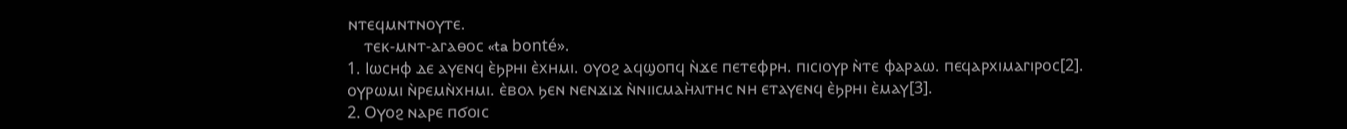ⲛⲧⲉϥⲙⲛⲧⲛⲟⲩⲧⲉ.
    ⲧⲉⲕ-ⲙⲛⲧ-ⲁⲅⲁⲑⲟⲥ «ta bonté».
1. Ⲓⲱⲥⲏⲫ ⲇⲉ ⲁⲩⲉⲛϥ ⲉ̀ϧⲣⲏⲓ ⲉ̀ⲭⲏⲙⲓ. ⲟⲩⲟϩ ⲁϥϣⲟⲡϥ ⲛ̀ϫⲉ ⲡⲉⲧⲉⲫⲣⲏ. ⲡⲓⲥⲓⲟⲩⲣ ⲛ̀ⲧⲉ ⲫⲁⲣⲁⲱ. ⲡⲉϥⲁⲣⲭⲓⲙⲁⲅⲓⲣⲟⲥ[2]. ⲟⲩⲣⲱⲙⲓ ⲛ̀ⲣⲉⲙⲛ̀ⲭⲏⲙⲓ. ⲉ̀ⲃⲟⲗ ϧⲉⲛ ⲛⲉⲛϫⲓϫ ⲛ̀ⲛⲓⲓⲥⲙⲁⲏ̀ⲗⲓⲧⲏⲥ ⲛⲏ ⲉⲧⲁⲩⲉⲛϥ ⲉ̀ϧⲣⲏⲓ ⲉ̀ⲙⲁⲩ[3].
2. Ⲟⲩⲟϩ ⲛⲁⲣⲉ ⲡϭⲟⲓⲥ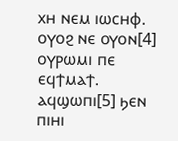ⲭⲏ ⲛⲉⲙ ⲓⲱⲥⲏⲫ. ⲟⲩⲟϩ ⲛⲉ ⲟⲩⲟⲛ[4] ⲟⲩⲣⲱⲙⲓ ⲡⲉ ⲉϥϯⲙⲁϯ. ⲁϥϣⲱⲡⲓ[5] ϧⲉⲛ ⲡⲓⲏⲓ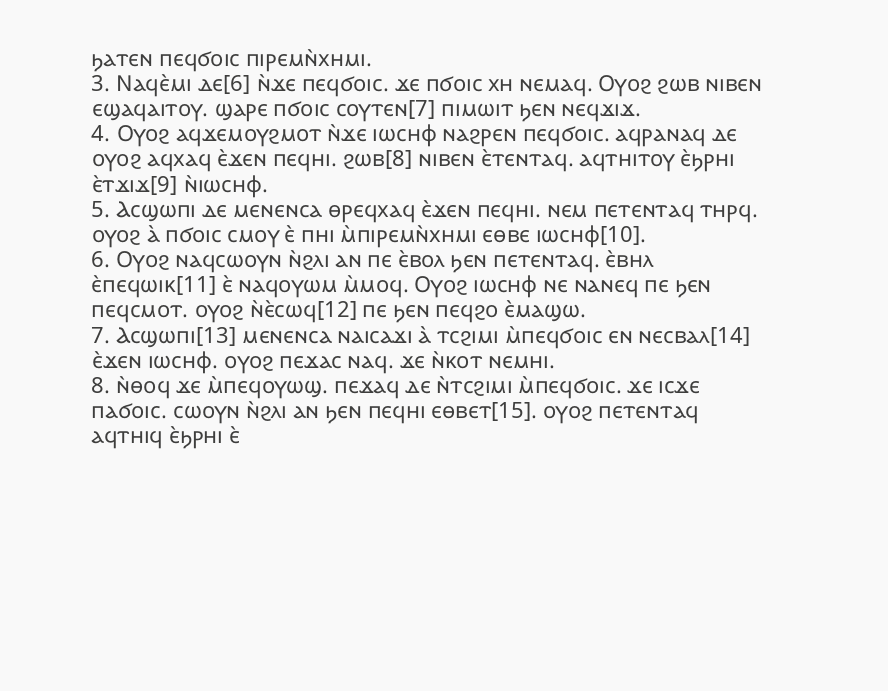ϧⲁⲧⲉⲛ ⲡⲉϥϭⲟⲓⲥ ⲡⲓⲣⲉⲙⲛ̀ⲭⲏⲙⲓ.
3. Ⲛⲁϥⲉ̀ⲙⲓ ⲇⲉ[6] ⲛ̀ϫⲉ ⲡⲉϥϭⲟⲓⲥ. ϫⲉ ⲡϭⲟⲓⲥ ⲭⲏ ⲛⲉⲙⲁϥ. Ⲟⲩⲟϩ ϩⲱⲃ ⲛⲓⲃⲉⲛ ⲉϣⲁϥⲁⲓⲧⲟⲩ. ϣⲁⲣⲉ ⲡϭⲟⲓⲥ ⲥⲟⲩⲧⲉⲛ[7] ⲡⲓⲙⲱⲓⲧ ϧⲉⲛ ⲛⲉϥϫⲓϫ.
4. Ⲟⲩⲟϩ ⲁϥϫⲉⲙⲟⲩϩⲙⲟⲧ ⲛ̀ϫⲉ ⲓⲱⲥⲏⲫ ⲛⲁϩⲣⲉⲛ ⲡⲉϥϭⲟⲓⲥ. ⲁϥⲣⲁⲛⲁϥ ⲇⲉ ⲟⲩⲟϩ ⲁϥⲭⲁϥ ⲉ̀ϫⲉⲛ ⲡⲉϥⲏⲓ. ϩⲱⲃ[8] ⲛⲓⲃⲉⲛ ⲉ̀ⲧⲉⲛⲧⲁϥ. ⲁϥⲧⲏⲓⲧⲟⲩ ⲉ̀ϧⲣⲏⲓ ⲉ̀ⲧϫⲓϫ[9] ⲛ̀ⲓⲱⲥⲏⲫ.
5. Ⲁⲥϣⲱⲡⲓ ⲇⲉ ⲙⲉⲛⲉⲛⲥⲁ ⲑⲣⲉϥⲭⲁϥ ⲉ̀ϫⲉⲛ ⲡⲉϥⲏⲓ. ⲛⲉⲙ ⲡⲉⲧⲉⲛⲧⲁϥ ⲧⲏⲣϥ. ⲟⲩⲟϩ ⲁ̀ ⲡϭⲟⲓⲥ ⲥⲙⲟⲩ ⲉ̀ ⲡⲏⲓ ⲙ̀ⲡⲓⲣⲉⲙⲛ̀ⲭⲏⲙⲓ ⲉⲑⲃⲉ ⲓⲱⲥⲏⲫ[10].
6. Ⲟⲩⲟϩ ⲛⲁϥⲥⲱⲟⲩⲛ ⲛ̀ϩⲗⲓ ⲁⲛ ⲡⲉ ⲉ̀ⲃⲟⲗ ϧⲉⲛ ⲡⲉⲧⲉⲛⲧⲁϥ. ⲉ̀ⲃⲏⲗ ⲉ̀ⲡⲉϥⲱⲓⲕ[11] ⲉ̀ ⲛⲁϥⲟⲩⲱⲙ ⲙ̀ⲙⲟϥ. Ⲟⲩⲟϩ ⲓⲱⲥⲏⲫ ⲛⲉ ⲛⲁⲛⲉϥ ⲡⲉ ϧⲉⲛ ⲡⲉϥⲥⲙⲟⲧ. ⲟⲩⲟϩ ⲛ̀ⲉ̀ⲥⲱϥ[12] ⲡⲉ ϧⲉⲛ ⲡⲉϥϩⲟ ⲉ̀ⲙⲁϣⲱ.
7. Ⲁⲥϣⲱⲡⲓ[13] ⲙⲉⲛⲉⲛⲥⲁ ⲛⲁⲓⲥⲁϫⲓ ⲁ̀ ⲧⲥϩⲓⲙⲓ ⲙ̀ⲡⲉϥϭⲟⲓⲥ ⲉⲛ ⲛⲉⲥⲃⲁⲗ[14] ⲉ̀ϫⲉⲛ ⲓⲱⲥⲏⲫ. ⲟⲩⲟϩ ⲡⲉϫⲁⲥ ⲛⲁϥ. ϫⲉ ⲛ̀ⲕⲟⲧ ⲛⲉⲙⲏⲓ.
8. ⲛ̀ⲑⲟϥ ϫⲉ ⲙ̀ⲡⲉϥⲟⲩⲱϣ. ⲡⲉϫⲁϥ ⲇⲉ ⲛ̀ⲧⲥϩⲓⲙⲓ ⲙ̀ⲡⲉϥϭⲟⲓⲥ. ϫⲉ ⲓⲥϫⲉ ⲡⲁϭⲟⲓⲥ. ⲥⲱⲟⲩⲛ ⲛ̀ϩⲗⲓ ⲁⲛ ϧⲉⲛ ⲡⲉϥⲏⲓ ⲉⲑⲃⲉⲧ[15]. ⲟⲩⲟϩ ⲡⲉⲧⲉⲛⲧⲁϥ ⲁϥⲧⲏⲓϥ ⲉ̀ϧⲣⲏⲓ ⲉ̀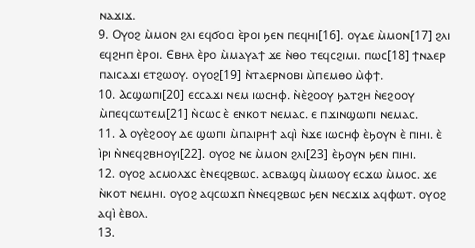ⲛⲁϫⲓϫ.
9. Ⲟⲩⲟϩ ⲙ̀ⲙⲟⲛ ϩⲗⲓ ⲉϥϭⲟⲥⲓ ⲉ̀ⲣⲟⲓ ϧⲉⲛ ⲡⲉϥⲏⲓ[16]. ⲟⲩⲇⲉ ⲙ̀ⲙⲟⲛ[17] ϩⲗⲓ ⲉϥϩⲏⲡ ⲉ̀ⲣⲟⲓ. Ⲉⲃⲏⲗ ⲉ̀ⲣⲟ ⲙ̀ⲙⲁⲩⲁϯ ϫⲉ ⲛ̀ⲑⲟ ⲧⲉϥⲥϩⲓⲙⲓ. ⲡⲱⲥ[18] ϯⲛⲁⲉⲣ ⲡⲁⲓⲥⲁϫⲓ ⲉⲧϩⲱⲟⲩ. ⲟⲩⲟϩ[19] ⲛ̀ⲧⲁⲉⲣⲛⲟⲃⲓ ⲙ̀ⲡⲉⲙⲑⲟ ⲙ̀ⲫϯ.
10. Ⲁⲥϣⲱⲡⲓ[20] ⲉⲥⲥⲁϫⲓ ⲛⲉⲙ ⲓⲱⲥⲏⲫ. ⲛ̀ⲉ̀ϩⲟⲟⲩ ϧⲁⲧϩⲏ ⲛ̀ⲉϩⲟⲟⲩ ⲙ̀ⲡⲉϥⲥⲱⲧⲉⲙ[21] ⲛ̀ⲥⲱⲥ ⲉ̀ ⲉⲛⲕⲟⲧ ⲛⲉⲙⲁⲥ. ⲉ ⲡϫⲓⲛϣⲱⲡⲓ ⲛⲉⲙⲁⲥ.
11. Ⲁ ⲟⲩⲉ̀ϩⲟⲟⲩ ⲇⲉ ϣⲱⲡⲓ ⲙ̀ⲡⲁⲓⲣⲏϯ ⲁϥⲓ̀ ⲛ̀ϫⲉ ⲓⲱⲥⲏⲫ ⲉ̀ϧⲟⲩⲛ ⲉ̀ ⲡⲓⲏⲓ. ⲉ̀ ⲓ̀ⲣⲓ ⲛ̀ⲛⲉϥϩⲃⲏⲟⲩⲓ[22]. ⲟⲩⲟϩ ⲛⲉ ⲙ̀ⲙⲟⲛ ϩⲗⲓ[23] ⲉ̀ϧⲟⲩⲛ ϧⲉⲛ ⲡⲓⲏⲓ.
12. ⲟⲩⲟϩ ⲁⲥⲙⲟⲗϫⲥ ⲉ̀ⲛⲉϥϩⲃⲱⲥ. ⲁⲥⲃⲁϣϥ ⲙ̀ⲙⲱⲟⲩ ⲉⲥϫⲱ ⲙ̀ⲙⲟⲥ. ϫⲉ ⲛ̀ⲕⲟⲧ ⲛⲉⲙⲏⲓ. ⲟⲩⲟϩ ⲁϥⲥⲱϫⲡ ⲛ̀ⲛⲉϥϩⲃⲱⲥ ϧⲉⲛ ⲛⲉⲥϫⲓϫ ⲁϥⲫⲱⲧ. ⲟⲩⲟϩ ⲁϥⲓ̀ ⲉ̀ⲃⲟⲗ.
13.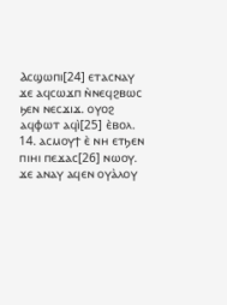Ⲁⲥϣⲱⲡⲓ[24] ⲉⲧⲁⲥⲛⲁⲩ ϫⲉ ⲁϥⲥⲱϫⲡ ⲛ̀ⲛⲉϥϩⲃⲱⲥ ϧⲉⲛ ⲛⲉⲥϫⲓϫ. ⲟⲩⲟϩ ⲁϥⲫⲱⲧ ⲁϥⲓ̀[25] ⲉ̀ⲃⲟⲗ.
14. ⲁⲥⲙⲟⲩϯ ⲉ̀ ⲛⲏ ⲉⲧϧⲉⲛ ⲡⲓⲏⲓ ⲡⲉϫⲁⲥ[26] ⲛⲱⲟⲩ. ϫⲉ ⲁⲛⲁⲩ ⲁϥⲉⲛ ⲟⲩⲁ̀ⲗⲟⲩ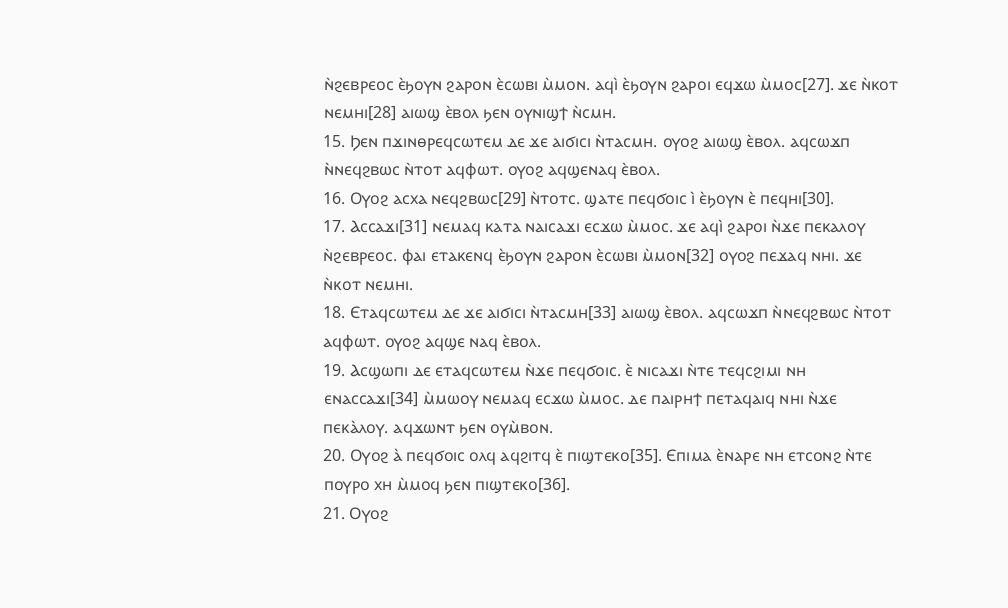ⲛ̀ϩⲉⲃⲣⲉⲟⲥ ⲉ̀ϧⲟⲩⲛ ϩⲁⲣⲟⲛ ⲉ̀ⲥⲱⲃⲓ ⲙ̀ⲙⲟⲛ. ⲁϥⲓ̀ ⲉ̀ϧⲟⲩⲛ ϩⲁⲣⲟⲓ ⲉϥϫⲱ ⲙ̀ⲙⲟⲥ[27]. ϫⲉ ⲛ̀ⲕⲟⲧ ⲛⲉⲙⲏⲓ[28] ⲁⲓⲱϣ ⲉ̀ⲃⲟⲗ ϧⲉⲛ ⲟⲩⲛⲓϣϯ ⲛ̀ⲥⲙⲏ.
15. Ϧⲉⲛ ⲡϫⲓⲛⲑⲣⲉϥⲥⲱⲧⲉⲙ ⲇⲉ ϫⲉ ⲁⲓϭⲓⲥⲓ ⲛ̀ⲧⲁⲥⲙⲏ. ⲟⲩⲟϩ ⲁⲓⲱϣ ⲉ̀ⲃⲟⲗ. ⲁϥⲥⲱϫⲡ ⲛ̀ⲛⲉϥϩⲃⲱⲥ ⲛ̀ⲧⲟⲧ ⲁϥⲫⲱⲧ. ⲟⲩⲟϩ ⲁϥϣⲉⲛⲁϥ ⲉ̀ⲃⲟⲗ.
16. Ⲟⲩⲟϩ ⲁⲥⲭⲁ ⲛⲉϥϩⲃⲱⲥ[29] ⲛ̀ⲧⲟⲧⲥ. ϣⲁⲧⲉ ⲡⲉϥϭⲟⲓⲥ ⲓ̀ ⲉ̀ϧⲟⲩⲛ ⲉ̀ ⲡⲉϥⲏⲓ[30].
17. Ⲁⲥⲥⲁϫⲓ[31] ⲛⲉⲙⲁϥ ⲕⲁⲧⲁ ⲛⲁⲓⲥⲁϫⲓ ⲉⲥϫⲱ ⲙ̀ⲙⲟⲥ. ϫⲉ ⲁϥⲓ̀ ϩⲁⲣⲟⲓ ⲛ̀ϫⲉ ⲡⲉⲕⲁⲗⲟⲩ ⲛ̀ϩⲉⲃⲣⲉⲟⲥ. ⲫⲁⲓ ⲉⲧⲁⲕⲉⲛϥ ⲉ̀ϧⲟⲩⲛ ϩⲁⲣⲟⲛ ⲉ̀ⲥⲱⲃⲓ ⲙ̀ⲙⲟⲛ[32] ⲟⲩⲟϩ ⲡⲉϫⲁϥ ⲛⲏⲓ. ϫⲉ ⲛ̀ⲕⲟⲧ ⲛⲉⲙⲏⲓ.
18. Ⲉⲧⲁϥⲥⲱⲧⲉⲙ ⲇⲉ ϫⲉ ⲁⲓϭⲓⲥⲓ ⲛ̀ⲧⲁⲥⲙⲏ[33] ⲁⲓⲱϣ ⲉ̀ⲃⲟⲗ. ⲁϥⲥⲱϫⲡ ⲛ̀ⲛⲉϥϩⲃⲱⲥ ⲛ̀ⲧⲟⲧ ⲁϥⲫⲱⲧ. ⲟⲩⲟϩ ⲁϥϣⲉ ⲛⲁϥ ⲉ̀ⲃⲟⲗ.
19. Ⲁⲥϣⲱⲡⲓ ⲇⲉ ⲉⲧⲁϥⲥⲱⲧⲉⲙ ⲛ̀ϫⲉ ⲡⲉϥϭⲟⲓⲥ. ⲉ̀ ⲛⲓⲥⲁϫⲓ ⲛ̀ⲧⲉ ⲧⲉϥⲥϩⲓⲙⲓ ⲛⲏ ⲉⲛⲁⲥⲥⲁϫⲓ[34] ⲙ̀ⲙⲱⲟⲩ ⲛⲉⲙⲁϥ ⲉⲥϫⲱ ⲙ̀ⲙⲟⲥ. ⲇⲉ ⲡⲁⲓⲣⲏϯ ⲡⲉⲧⲁϥⲁⲓϥ ⲛⲏⲓ ⲛ̀ϫⲉ ⲡⲉⲕⲁ̀ⲗⲟⲩ. ⲁϥϫⲱⲛⲧ ϧⲉⲛ ⲟⲩⲙ̀ⲃⲟⲛ.
20. Ⲟⲩⲟϩ ⲁ̀ ⲡⲉϥϭⲟⲓⲥ ⲟⲗϥ ⲁϥϩⲓⲧϥ ⲉ̀ ⲡⲓϣⲧⲉⲕⲟ[35]. Ⲉⲡⲓⲙⲁ ⲉ̀ⲛⲁⲣⲉ ⲛⲏ ⲉⲧⲥⲟⲛϩ ⲛ̀ⲧⲉ ⲡⲟⲩⲣⲟ ⲭⲏ ⲙ̀ⲙⲟϥ ϧⲉⲛ ⲡⲓϣⲧⲉⲕⲟ[36].
21. Ⲟⲩⲟϩ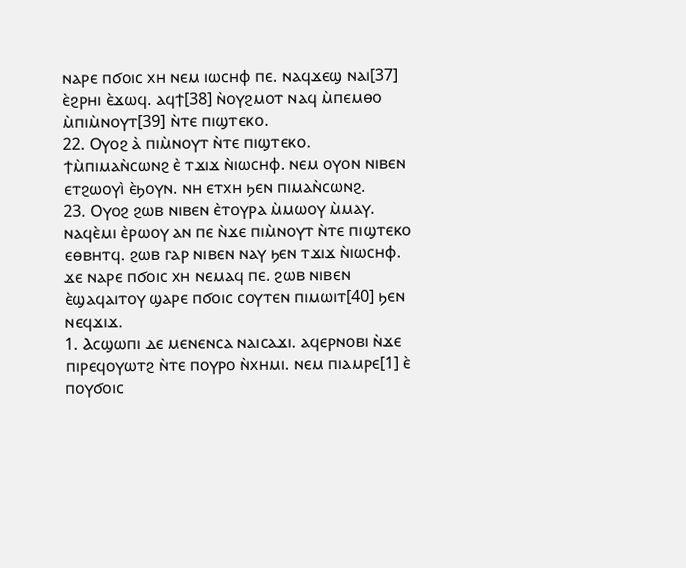ⲛⲁⲣⲉ ⲡϭⲟⲓⲥ ⲭⲏ ⲛⲉⲙ ⲓⲱⲥⲏⲫ ⲡⲉ. ⲛⲁϥϫⲉϣ ⲛⲁⲓ[37] ⲉ̀ϩⲣⲏⲓ ⲉ̀ϫⲱϥ. ⲁϥϯ[38] ⲛ̀ⲟⲩϩⲙⲟⲧ ⲛⲁϥ ⲙ̀ⲡⲉⲙⲑⲟ ⲙ̀ⲡⲓⲙ̀ⲛⲟⲩⲧ[39] ⲛ̀ⲧⲉ ⲡⲓϣⲧⲉⲕⲟ.
22. Ⲟⲩⲟϩ ⲁ̀ ⲡⲓⲙ̀ⲛⲟⲩⲧ ⲛ̀ⲧⲉ ⲡⲓϣⲧⲉⲕⲟ. ϯⲙ̀ⲡⲓⲙⲁⲛ̀ⲥⲱⲛϩ ⲉ̀ ⲧϫⲓϫ ⲛ̀ⲓⲱⲥⲏⲫ. ⲛⲉⲙ ⲟⲩⲟⲛ ⲛⲓⲃⲉⲛ ⲉⲧϩⲱⲟⲩⲓ̀ ⲉ̀ϧⲟⲩⲛ. ⲛⲏ ⲉⲧⲭⲏ ϧⲉⲛ ⲡⲓⲙⲁⲛ̀ⲥⲱⲛϩ.
23. Ⲟⲩⲟϩ ϩⲱⲃ ⲛⲓⲃⲉⲛ ⲉ̀ⲧⲟⲩⲣⲁ ⲙ̀ⲙⲱⲟⲩ ⲙ̀ⲙⲁⲩ. ⲛⲁϥⲉ̀ⲙⲓ ⲉ̀ⲣⲱⲟⲩ ⲁⲛ ⲡⲉ ⲛ̀ϫⲉ ⲡⲓⲙ̀ⲛⲟⲩⲧ ⲛ̀ⲧⲉ ⲡⲓϣⲧⲉⲕⲟ ⲉⲑⲃⲏⲧϥ. ϩⲱⲃ ⲅⲁⲣ ⲛⲓⲃⲉⲛ ⲛⲁⲩ ϧⲉⲛ ⲧϫⲓϫ ⲛ̀ⲓⲱⲥⲏⲫ. ϫⲉ ⲛⲁⲣⲉ ⲡϭⲟⲓⲥ ⲭⲏ ⲛⲉⲙⲁϥ ⲡⲉ. ϩⲱⲃ ⲛⲓⲃⲉⲛ ⲉ̀ϣⲁϥⲁⲓⲧⲟⲩ ϣⲁⲣⲉ ⲡϭⲟⲓⲥ ⲥⲟⲩⲧⲉⲛ ⲡⲓⲙⲱⲓⲧ[40] ϧⲉⲛ ⲛⲉϥϫⲓϫ.
1. Ⲁⲥϣⲱⲡⲓ ⲇⲉ ⲙⲉⲛⲉⲛⲥⲁ ⲛⲁⲓⲥⲁϫⲓ. ⲁϥⲉⲣⲛⲟⲃⲓ ⲛ̀ϫⲉ ⲡⲓⲣⲉϥⲟⲩⲱⲧϩ ⲛ̀ⲧⲉ ⲡⲟⲩⲣⲟ ⲛ̀ⲭⲏⲙⲓ. ⲛⲉⲙ ⲡⲓⲁⲙⲣⲉ[1] ⲉ̀ ⲡⲟⲩϭⲟⲓⲥ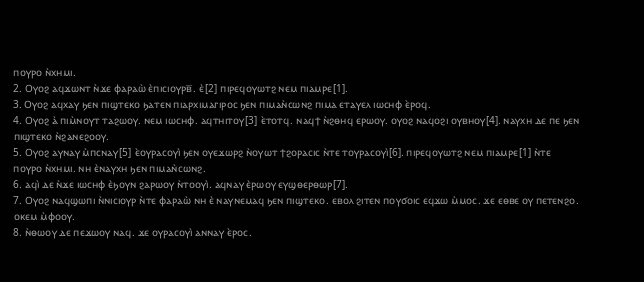ⲡⲟⲩⲣⲟ ⲛ̀ⲭⲏⲙⲓ.
2. Ⲟⲩⲟϩ ⲁϥϫⲱⲛⲧ ⲛ̀ϫⲉ ⲫⲁⲣⲁⲱ̀ ⲉ̀ⲡⲓⲥⲓⲟⲩⲣⲃ̅. ⲉ̀[2] ⲡⲓⲣⲉϥⲟⲩⲱⲧϩ ⲛⲉⲙ ⲡⲓⲁⲙⲣⲉ[1].
3. Ⲟⲩⲟϩ ⲁϥⲭⲁⲩ ϧⲉⲛ ⲡⲓϣⲧⲉⲕⲟ ϧⲁⲧⲉⲛ ⲡⲓⲁⲣⲭⲓⲙⲁⲅⲓⲣⲟⲥ ϧⲉⲛ ⲡⲓⲙⲁⲛ̀ⲥⲱⲛϩ ⲡⲓⲙⲁ ⲉⲧⲁⲩⲉⲗ ⲓⲱⲥⲏⲫ ⲉ̀ⲣⲟϥ.
4. Ⲟⲩⲟϩ ⲁ̀ ⲡⲓⲙ̀ⲛⲟⲩⲧ ⲧⲁϩⲱⲟⲩ. ⲛⲉⲙ ⲓⲱⲥⲏⲫ. ⲁϥⲧⲏⲓⲧⲟⲩ[3] ⲉ̀ⲧⲟⲧϥ. ⲛⲁϥϯ ⲛ̀ϩⲑⲏϥ ⲉⲣⲱⲟⲩ. ⲟⲩⲟϩ ⲛⲁϥⲟϩⲓ ⲟⲩⲃⲏⲟⲩ[4]. ⲛⲁⲩⲭⲏ ⲇⲉ ⲡⲉ ϧⲉⲛ ⲡⲓϣⲧⲉⲕⲟ ⲛ̀ϩⲁⲛⲉϩⲟⲟⲩ.
5. Ⲟⲩⲟϩ ⲁⲩⲛⲁⲩ ⲙ̀ⲡⲥⲛⲁⲩ[5] ⲉ̀ⲟⲩⲣⲁⲥⲟⲩⲓ̀ ϧⲉⲛ ⲟⲩⲉϫⲱⲣϩ ⲛ̀ⲟⲩⲱⲧ ϯϩⲟⲣⲁⲥⲓⲥ ⲛ̀ⲧⲉ ⲧⲟⲩⲣⲁⲥⲟⲩⲓ̀[6]. ⲡⲓⲣⲉϥⲟⲩⲱⲧϩ ⲛⲉⲙ ⲡⲓⲁⲙⲣⲉ[1] ⲛ̀ⲧⲉ ⲡⲟⲩⲣⲟ ⲛ̀ⲭⲏⲙⲓ. ⲛⲏ ⲉ̀ⲛⲁⲩⲭⲏ ϧⲉⲛ ⲡⲓⲙⲁⲛ̀ⲥⲱⲛϩ.
6. ⲁϥⲓ̀ ⲇⲉ ⲛ̀ϫⲉ ⲓⲱⲥⲏⲫ ⲉ̀ϧⲟⲩⲛ ϩⲁⲣⲱⲟⲩ ⲛ̀ⲧⲟⲟⲩⲓ̀. ⲁϥⲛⲁⲩ ⲉ̀ⲣⲱⲟⲩ ⲉⲩϣⲑⲉⲣⲑⲱⲣ[7].
7. Ⲟⲩⲟϩ ⲛⲁϥϣⲱⲡⲓ ⲛ̀ⲛⲓⲥⲓⲟⲩⲣ ⲛ̀ⲧⲉ ⲫⲁⲣⲁⲱ̀ ⲛⲏ ⲉ̀ ⲛⲁⲩⲛⲉⲙⲁϥ ϧⲉⲛ ⲡⲓϣⲧⲉⲕⲟ. ⲉⲃⲟⲗ ϩⲓⲧⲉⲛ ⲡⲟⲩϭⲟⲓⲥ ⲉϥϫⲱ ⲙ̀ⲙⲟⲥ. ϫⲉ ⲉⲑⲃⲉ ⲟⲩ ⲡⲉⲧⲉⲛϩⲟ. ⲟⲕⲉⲙ ⲙ̀ⲫⲟⲟⲩ.
8. ⲛ̀ⲑⲱⲟⲩ ⲇⲉ ⲡⲉϫⲱⲟⲩ ⲛⲁϥ. ϫⲉ ⲟⲩⲣⲁⲥⲟⲩⲓ̀ ⲁⲛⲛⲁⲩ ⲉ̀ⲣⲟⲥ.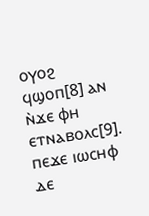ⲟⲩⲟϩ ϥϣⲟⲡ[8] ⲁⲛ ⲛ̀ϫⲉ ⲫⲏ ⲉⲧⲛⲁⲃⲟⲗⲥ[9]. ⲡⲉϫⲉ ⲓⲱⲥⲏⲫ ⲇⲉ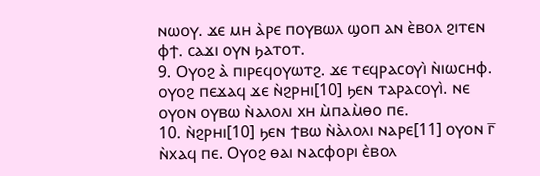ⲛⲱⲟⲩ. ϫⲉ ⲙⲏ ⲁ̀ⲣⲉ ⲡⲟⲩⲃⲱⲗ ϣⲟⲡ ⲁⲛ ⲉ̀ⲃⲟⲗ ϩⲓⲧⲉⲛ ⲫϯ. ⲥⲁϫⲓ ⲟⲩⲛ ϧⲁⲧⲟⲧ.
9. Ⲟⲩⲟϩ ⲁ̀ ⲡⲓⲣⲉϥⲟⲩⲱⲧϩ. ϫⲉ ⲧⲉϥⲣⲁⲥⲟⲩⲓ̀ ⲛ̀ⲓⲱⲥⲏⲫ. ⲟⲩⲟϩ ⲡⲉϫⲁϥ ϫⲉ ⲛ̀ϩⲣⲏⲓ[10] ϧⲉⲛ ⲧⲁⲣⲁⲥⲟⲩⲓ̀. ⲛⲉ ⲟⲩⲟⲛ ⲟⲩⲃⲱ ⲛ̀ⲁⲗⲟⲗⲓ ⲭⲏ ⲙ̀ⲡⲁⲙ̀ⲑⲟ ⲡⲉ.
10. ⲛ̀ϩⲣⲏⲓ[10] ϧⲉⲛ ϯⲃⲱ ⲛ̀ⲁ̀ⲗⲟⲗⲓ ⲛⲁⲣⲉ[11] ⲟⲩⲟⲛ ⲅ̅ ⲛ̀ⲭⲁϥ ⲡⲉ. Ⲟⲩⲟϩ ⲑⲁⲓ ⲛⲁⲥⲫⲟⲣⲓ ⲉ̀ⲃⲟⲗ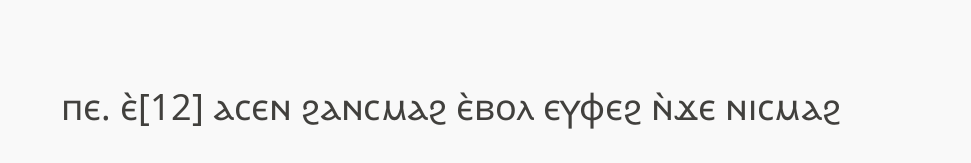ⲡⲉ. ⲉ̀[12] ⲁⲥⲉⲛ ϩⲁⲛⲥⲙⲁϩ ⲉ̀ⲃⲟⲗ ⲉⲩⲫⲉϩ ⲛ̀ϫⲉ ⲛⲓⲥⲙⲁϩ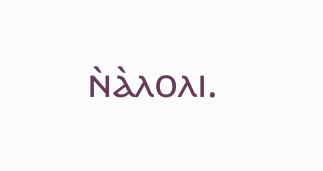ⲛ̀ⲁ̀ⲗⲟⲗⲓ.